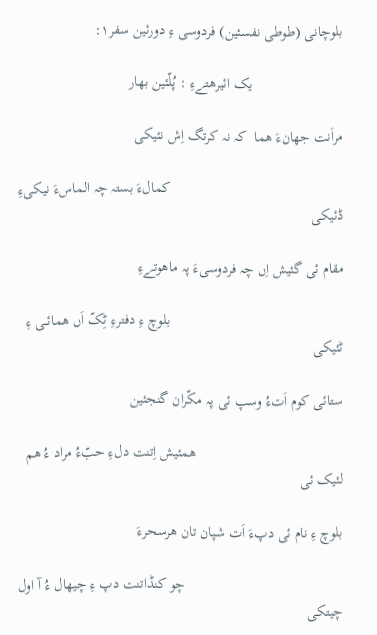بلوچانی (طوطی نفسئین) فردوسی ءِ دورئین سفر۱:

                        یک ائیرھتےءِ : پُلّئین بھار

مراَنت جھانءَ ھما  کہ نہ کرتگ اِش نئیکی

                                              کمالءَ بستہ چہ الماسءَ نیکیءِ ڈئیکی

مقام ئی گئیش اِں چہ فردوسیءَ پہ ماھوتےءِ

                                              بلوچ ءِ دفترءِ ٹِکّ اَں ھمائــی ءِ ٹئیکی

ستائی کوم اَتءُ وسپ ئی پہ مکّران گنجئین

                                       ھمئیش اِتنت دلءِ حبّءُ مراد ءُ ھم لئیک ئی

بلوچ ءِ نام ئی دپءَ اَت شپان تان ھرسحرءَ

                                          چو کنڈاتنت دپ ءِ چیھال ءُ آ اول چیتکی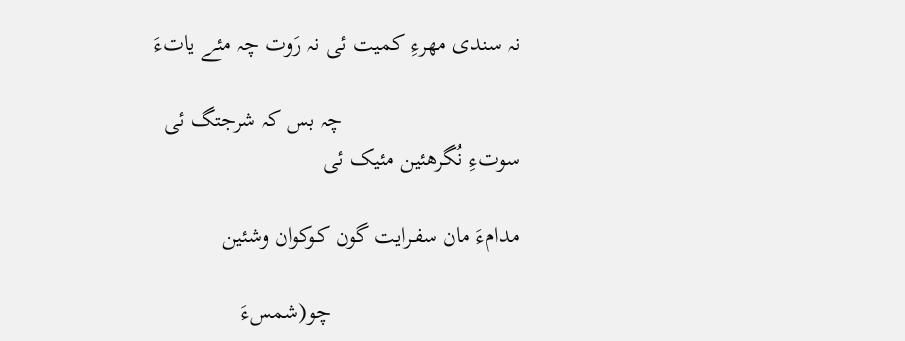نہ سندی مھرءِ کمیت ئی نہ رَوت چہ مئے یاتءَ

                              چہ بس کہ شرجتگ ئی سوتءِ نُگرھئین مئیک ئی

مدامءَ مان سفـرایت گون کـوکوان وشئین

                                چو(شمسءَ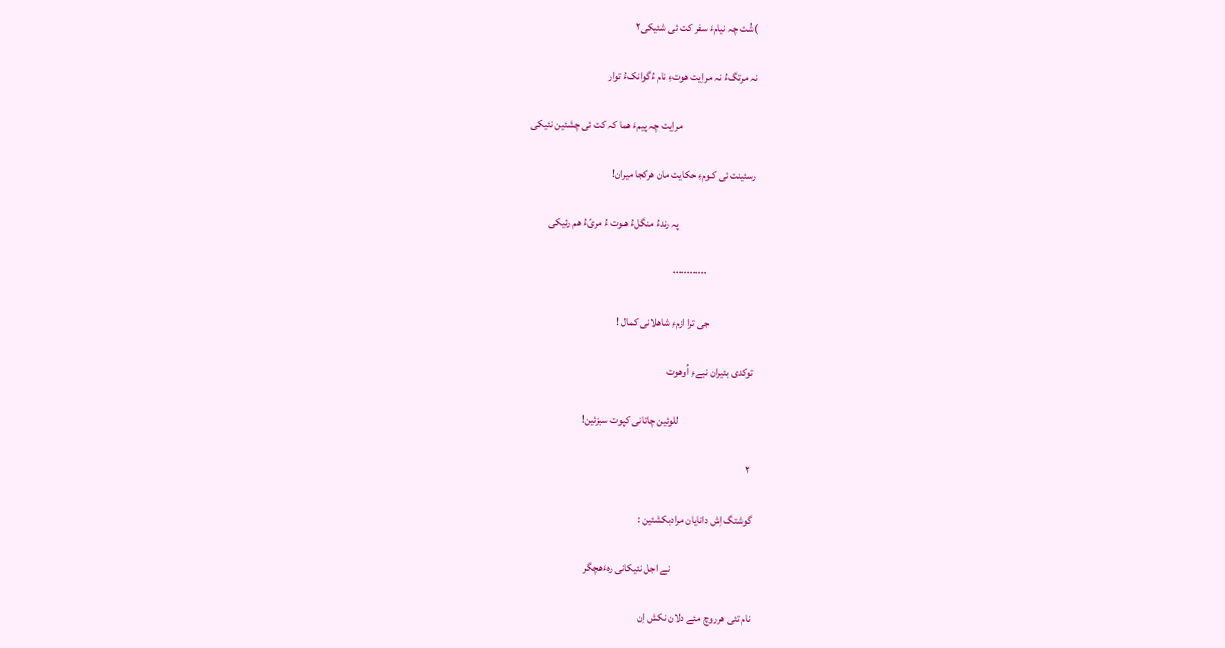)شُت چہ نیامءَ سفر کت ئی شئیکی۲

نہ مرتگءُ نہ مراِیت ھوتءِ نام ءُگوانکءُ توار

                                   مراِیت چہ پیمءَ ھما کہ کت ئی چشئین نئیکی

رسئینت ئی کـومءِ حکایت مان ھرکجا میران!

                                    پہ رندءُ منگلءُ ھـوت ءُ مریّءُ ھم رئیکی

                       ۰۰۰۰۰۰۰۰۰۰۰۰

                     جی ترا ازمءِ شاھلانی کمال !

توکدی بئیران نبےءِ اُوھوت

                                   للوئین چاتانی کپوت سبزئین!

 ۲

گوشتگ اِش دانایان مرادبکشئین :

                                      نے اجل نئیکانی رہءَھچگر

نام تئی ھرروچ مئے دلان نکش اِن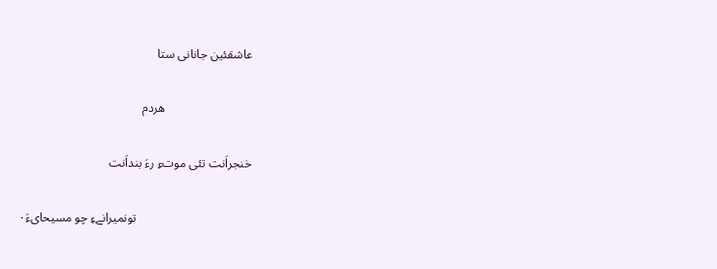عاشقئین جانانی ستا

                            ھردم

خنجراَنت تئی موتءِ رءَ بنداَنت

                                     تونمیرانےءِ چو مسیحایءَ۰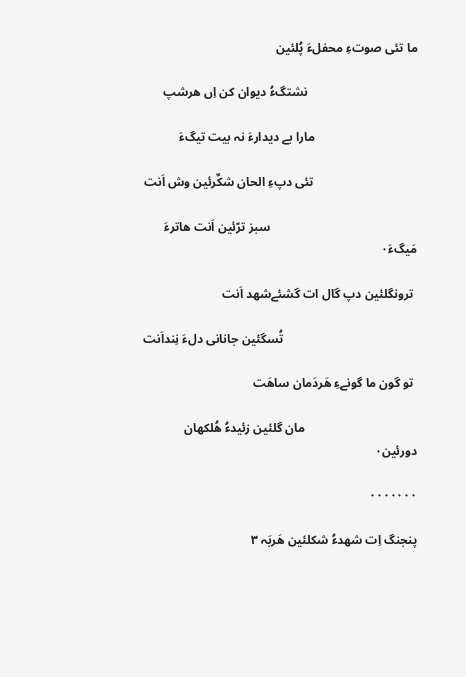ما تئی صوتءِ محفلءَ پُلئین

                                   نشتگءُ دیوان کن اِں ھرشپ

                                 مارا بے دیدارءَ نہ بیت تیگءَ

                                 تئی دپءِ الحان شکٌرئین وش اَنت

                                               سبز ترّئین اَنت ھاترءَ مَیگءَ۰

 ترونگلئین دپ گال ات گشئےشھد اَنت

                                           تُسگئین جانانی دلءَ نِنداَنت

 تو گون ما گونےءِ ھَردَمان ساھَت

                                    مان گلئین زئیدءُ ھُلکھان دورئین۰

۰۰۰۰۰۰۰

پنجنگ اِت شھدءُ شکلئین ھَربَہ ۳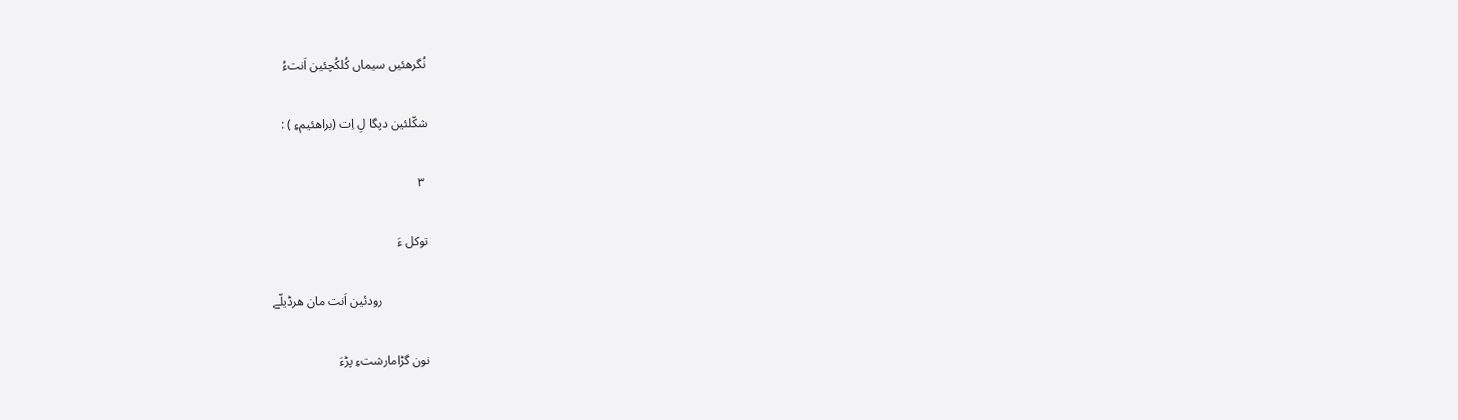نُگرھئیں سیماں کُلکُچئین اَنتءُ

شکّلئین دپگا لِ اِت (براھئیمءِ ) :

 ۳

توکل ءَ

               رودئین اَنت مان ھرڈیلّے

نون گڑامارشتءِ پڑءَ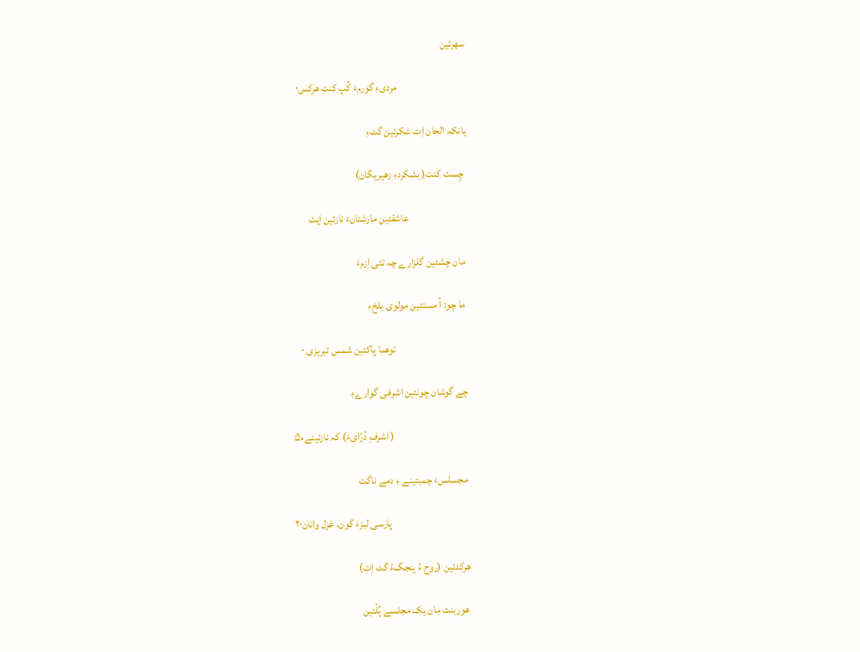سھرئین

                                مردیءِ گورمءَ کُپ کنت ھرکس۰

یانکہ الحان اِت شکرئین گٹءِ

 چِست کنت( بشکردءِ زھیریگان)

                           عاشقئین مارشتانءَ نازئین اِیت

 مان چشئین گلزارے چہ تئی اِزمءَ

 ما چو: آ مستئین مولوی بلخءِ

                                  توھما پاکئین شمس تبریزی ۰

چے گوشان چونئین اشرفی گوارےءِ

                                   ( اشرفِ دُرّایءَ) کہ نازئینےء۵

 مجسلسءَ چمبئینے ءِ دمے ناگت

                                     پارسی لبزءَ گون، غزل وانان۲۰

ھرکدئین (روح ءُ پنجگءُ گٹ اِت)

 ھوربنت مان یک مجلسے پُلّئین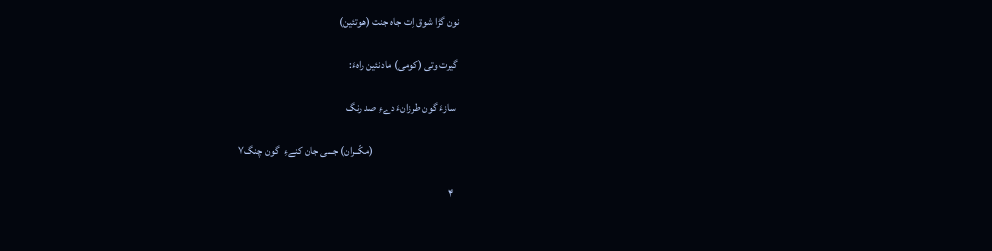نون گڑا شوق اِت جاہ جنت (ھوتئین)

 گیرت وتی (کومی) مادنئین راہءَ:

  سازءَ گون طرزانءَ دےءِ صد رنگ

                                         (مکّــران) جـــی جان کنےءِ  گون چنگ۷

   ۴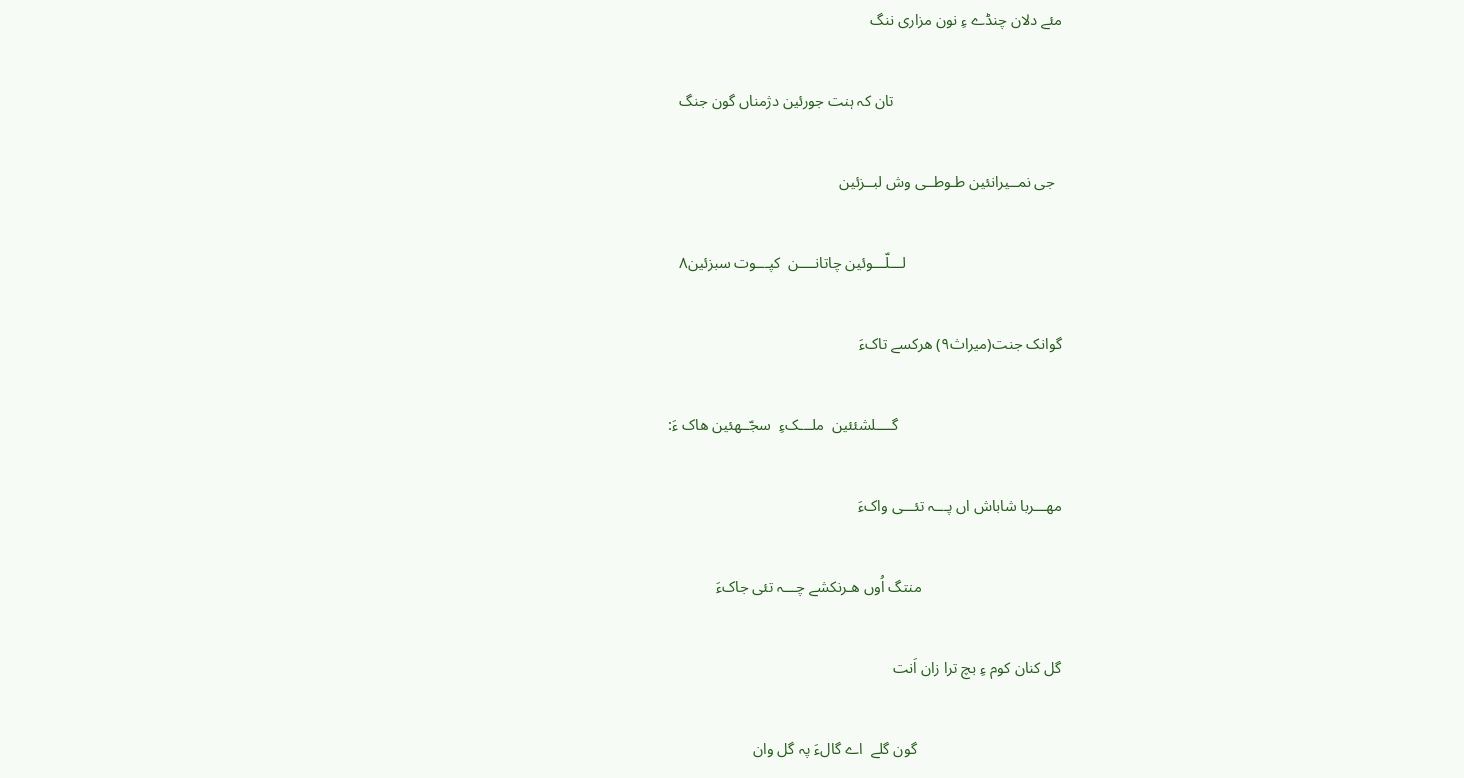مئے دلان چنڈے ءِ نون مزاری ننگ

                                           تان کہ ہنت جورئین دژمناں گون جنگ

  جی نمــیرانئین طـوطــی وش لبــزئین

                                        لـــلّـــوئین چاتانــــن  کپـــوت سبزئین۸

گوانک جنت(میراث۹) ھرکسے تاکءَ

                                          گــــلشئئین  ملـــکءِ  سجّــھئین ھاک ءَ:

مھـــربا شاباش اں پـــہ تئـــی واکءَ

                                    منتگ اُوں ھـرنکشے چـــہ تئی جاکءَ

گل کنان کوم ءِ بچ ترا زان اَنت

                                     گون گلے  اے گالءَ پہ گل وان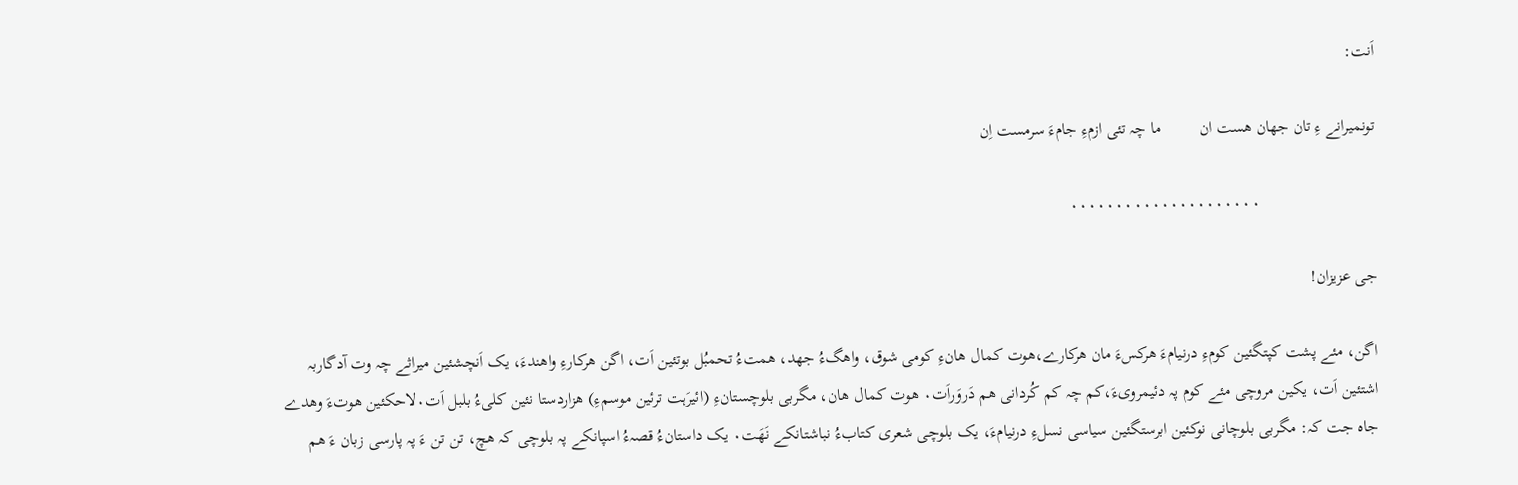اَنت:

تونمیرانے ءِ تان جھان ھست ان         ما چہ تئی ازمءِ جامءَ سرمست اِن

                           ۰۰۰۰۰۰۰۰۰۰۰۰۰۰۰۰۰۰۰۰۰

جی عزیزان!

اگن، مئے پشت کپتگئین کومءِ درنیامءَ ھرکسءَ مان ھرکارے،ھوت کمال ھانءِ کومی شوق، واھگءُ جھد، ھمتءُ تحمبُل بوتئین اَت، اگن ھرکارءِ واھندءَ، یک اَنچشئین میراثے چہ وت آدگاربہ اشتئین اَت، یکین مروچی مئے کوم پہ دئیمرویءَ،کم چہ کم کُردانی ھم دَروَراَت۰ ھوت کمال ھان، مگربی بلوچستانءِ (ائیرَہت ترئین موسمءِ) ھزاردستا نئین کلیءُ بلبل اَت۰لاحکئین ھوتءَ وھدے جاہ جت کہ: مگربی بلوچانی نوکئین ابرستگئین سیاسی نسلءِ درنیامءَ، یک بلوچی شعری کتابءُ نباشتانکے نَھَت۰ یک داستانءُ قصہءُ اسپانکے پہ بلوچی کہ ھچ، تن تن ءَ پہ پارسی زبان ءَ ھم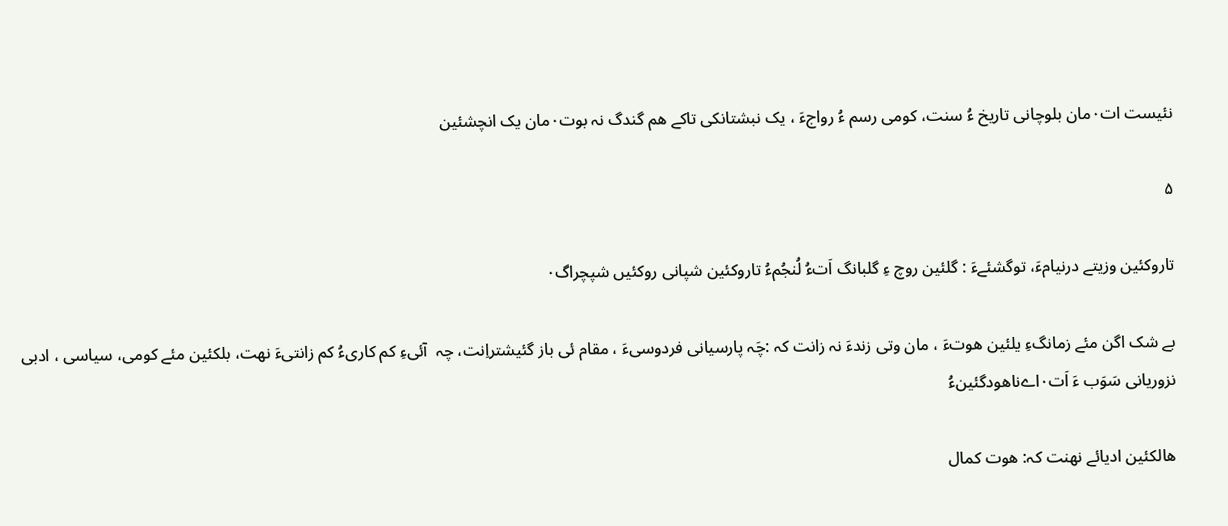نئیست ات۰مان بلوچانی تاریخ ءُ سنت، کومی رسم ءُ رواجءَ ، یک نبشتانکی تاکے ھم گندگ نہ بوت۰مان یک انچشئین

۵

تاروکئین وزیتے درنیامءَ، توگشئےءَ : گلئین روچ ءِ گلبانگ اَتءُ لُنجُمءُ تاروکئین شپانی روکئیں شپچراگ۰

بے شک اگن مئے زمانگءِ یلئین ھوتءَ ، مان وتی زندءَ نہ زانت کہ :چَہ پارسیانی فردوسیءَ ، مقام ئی باز گئیشتراِنت، چہ  آئیءِ کم کاریءُ کم زانتیءَ نھت، بلکئین مئے کومی، سیاسی ، ادبی نزوریانی سَوَب ءَ اَت۰اےناھودگئینءُ

ھالکئین ادیائے نھنت کہ: ھوت کمال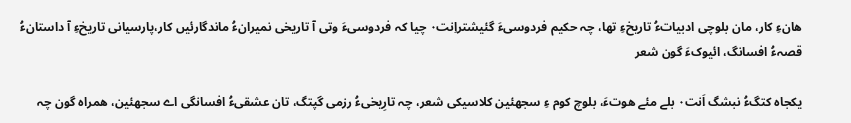ھانءِ کار، مان بلوچی ادبیاتءُ تاریخءِ تھا، چہ حکیم فردوسیءَ گئیشتراِنت۰ چیا کہ فردوسیءَ وتی آ تاریخی نمیرانءُ ماندگارئیں کار،پارسیانی تاریخءِ آ داستانءُ قصہءُ افسانگ، ائیوکءَ گون شعر

یکجاہ کتگءُ نبشگ اَنت۰ بلے مئے ھوتءَ، بلوچ کوم ءِ سجھئین کلاسیکی شعر، چہ تارِیخیءُ رزمی گپتگ، تان عشقیءُ افسانگی اے سجھئین، ھمراہ گون چہ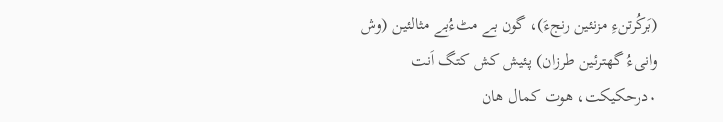(بَرکُرتنءِ مزنئین رنجءَ)، گون بے مٹءُبے مثالئین (وش وانیءُ گھترئین طرزان) پئیش کش کتگ اَنت ۰درحکیکت، ھوت کمال ھان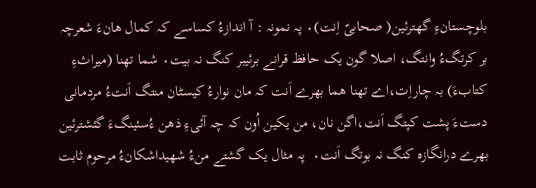بلوچستانءِ گھترئین( صحابیّ اِنت)۰ پہ نمونہ : آ اندازءُ کساسے کہ کمال ھانءَ شعرچہ بر کرتگءُ وانتگ، اصلا گون یک حافظ قرانے برئیبر کنگ نہ بیت۰ شما تھنا (میراثءِ کتابءَ) بہ چاراِت،اے تھنا ھما بھرے اَنت کہ مان نوارءُ کیسٹان منتگ اَنتءُ مردمانی دستءَ پشت کپتگ اَنت،اگن نان، من یکین اُون کہ چہ آئیءِ ذھن ءُسئینگءَ گئشترئین بھرے درانگازہ کنگ نہ بوتگ اَنت۰  پہ مثال یک گشتے منءُ شھیداشکانءُ مرحوم ثابت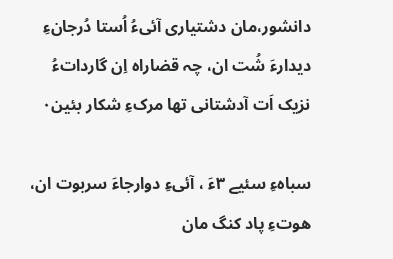دانشور،مان دشتیاری آئیءُ اُستا دُرجانءِ دیدارءَ شُت ان، چہ قضاراہ اِن گارداتءُ نزیک اَت آدشتانی تھا مرکءِ شکار بئین۰

سباہءِ سئیے ۳ءَ ، آئیءِ دوارجاءَ سربوت ان، ھوتءِ پاد کنگ مان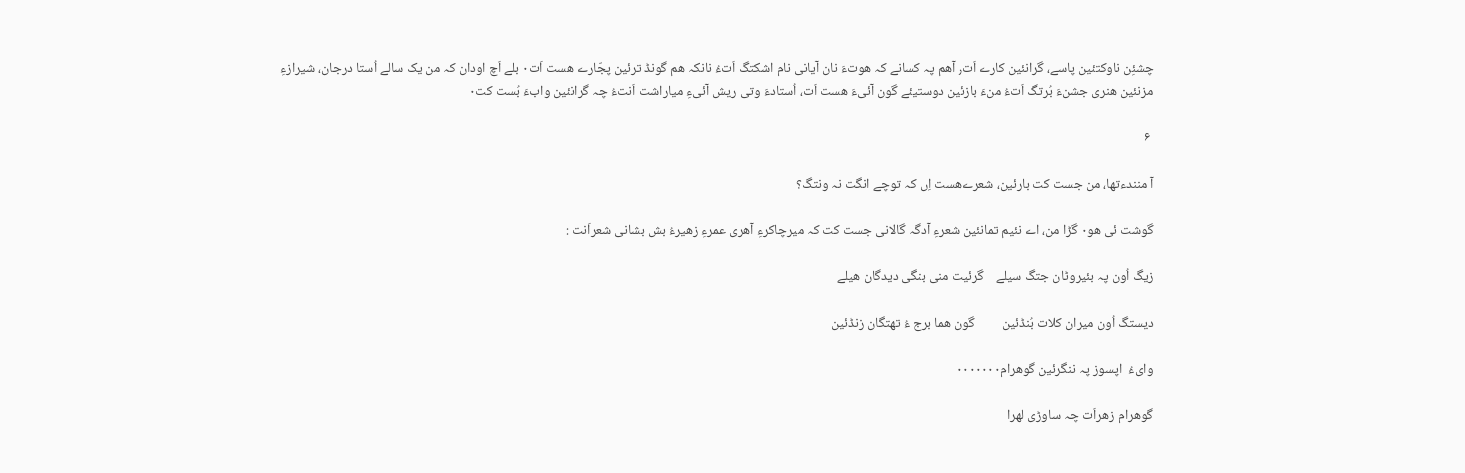چشئِن ناوکتئین پاسے، گرانئین کارے اَت٫ آھم پہ کسانے کہ ھوتءَ نان آیانی نام اشکتگ اَتءُ نانکہ ھم گونڈ ترئین پجّارے ھست اَت۰ بلے اَچ اودان کہ من یک سالے اُستا درجان، شیرازءِ مزنئین ھنری جشنءَ بُرتگ اَتءُ منءَ بازئین دوستیئے گون آئیءَ ھست اَت، اُستادءَ وتی ریش آئیءِ میاراشت اَنتءُ چہ گرانئین وابءَ بُست کت۰

 ۶

آ منندءتھا، من جست کت بارئین، شعرےھست اِں کہ توچے انگت نہ ونتگ؟

گوشت ئی ھو۰ گڑا من، اے نئیم تمانئین شعرءِ آدگہ گالانی جست کت کہ میرچاکرءِ آھری عمرءِ زھیرءُ بش بشانی شعراَنت :

زیگ اُون پہ بئیروٹان جتگ سیلے    گرئیت منی بنگی دیدگان ھیلے

دیستگ اُون میران کلات بُنڈئین         گون ھما برج ءُ تھتگان زنڈئین

وایءُ  اپسوز پہ ننگرئین گوھرام۰۰۰۰۰۰۰

گوھرام زھراَت چہ ساوڑی لھرا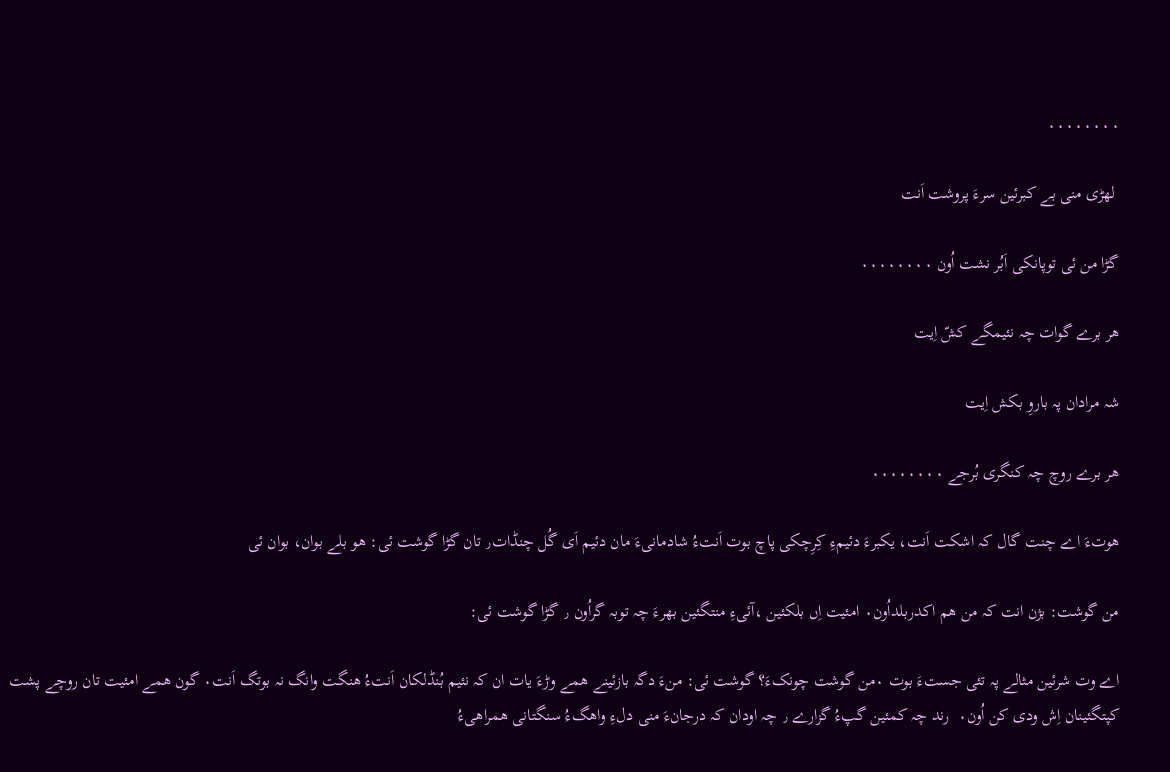۰۰۰۰۰۰۰۰

 لھڑی منی بے کبرئین سرءَ پروشت اَنت

گڑا من ئی توپانکی اَبُر نشت اُون ۰۰۰۰۰۰۰۰

ھر برے گوات چہ نئیمگے کشّ اِیت

شہ مرادان پہ باروِ بکش اِیت

ھر برے روچ چہ کنگری بُرجے ۰۰۰۰۰۰۰۰

ھوتءَ اے چنت گال کہ اشکت اَنت، یکبرءَ دئیمءِ کِرِچکی پاچ بوت اَنتءُ شادمانیءَ مان دئیم اَی گُل چنڈات٫ تان گڑا گوشت ئی: ھو بلے بوان، بوان ئی

من گوشت: بژن انت کہ من ھم اکدربلداُون۰ امئیت اِں بلکئین ،آئیءِ منتگئین بھرءَ چہ توبہ گراُون ٫ گڑا گوشت ئی:

اے وت شرئین مثالے پہ تئی جستءَ بوت ۰من گوشت چونکءَ؟ گوشت ئی: منءَ دگہ بازئینے ھمے وڑءَ یات ان کہ نئیم بُنڈلکان اَنتءُ ھنگت وانگ نہ بوتگ اَنت۰ گون ھمے امئیت تان روچے پشت کپتگئینان اِش ودی کن اُون۰  رند چہ کمئین گپءُ گزارے ٫ چہ اودان کہ درجانءَ منی دلءِ واھگءُ سنگتانی ھمراھیءُ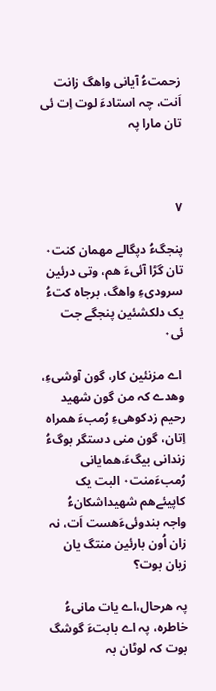زحمتءُ آیانی واھگ زانت اَنت، چہ استادءَ لوت اِت ئی تان مارا پہ



۷

پنجگءُ دپگالے مھمان کنت۰ تان گڑا آئیءَ ھم، وتی درئین سرودیءِ واھگ، برجاہ کتءُ یک دلکشئین پنجگے جت ئی۰

 اے مزنئین کار، گون آوشیءِ، وھدے کہ من گون شھید رحیم زدکوھیءِ رُمبءَ ھمراہ اِتان، گون منی دستگر بوگءُ زندانی بیگءَ،ھمایانی رُمبءَمنت۰ البت یک کاپیئےھم شھیداشکانءُ واجہ بندوئیءَھست اَت، نہ زان اُون بارئین منتگ یان زیان بوت؟

پہ ھرحال،اے یات مانیءُ خاطرہ، پہ اے بابتءَ گوشگ بوت کہ لوٹان بہ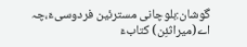گوشان:بلوچانی مسترئین فردوسیءَ،چہ اے(میراثئِن) کتابءَ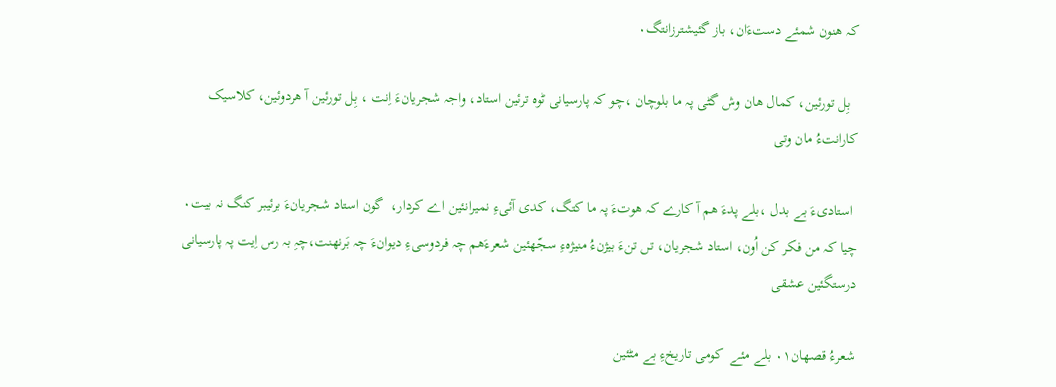کہ ھنون شمئے دستءَان، باز گئیشترزانتگ۰

  بِل تورئین، کمال ھان وش گٹی پہ ما بلوچان ،چو کہ پارسیانی ٹوہ ترئین استاد، واجہ شجریانءَ اِنت ، بِل تورئین آ ھردوئین، کلاسیک کارانتءُ مان وتی

 استادیءَ بے بدل ،بلے پدءَ ھم آ کارے کہ ھوتءَ پہ ما کتگ، کدی آئیءِ نمیرانئین اے کردار،  گون استاد شجریانءَ برئیبر کنگ نہ بیت۰ چیا کہ من فکر کن اُون، استاد شجریان، تں تنءَ بیژنءُ منیژہءِ سجّھئین شعرءَھم چہ فردوسیءِ دیوانءَ چہ بَرنھنت،چہِ بہ رس اِیت پہ پارسیانی درستگئین عشقی

شعرءُ قصھان۰۱ بلے مئے  کومی تاریخءِ بے مٹئین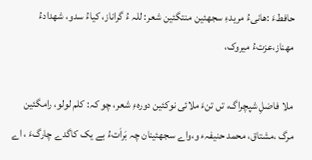حافطءَ :ھانیءُ مریدءِ سجھئین منتگئین شعر: للہ ءُ گراناز، کیاءُ سدو، شھدادءُ مھناز،عزتءُ میروک،

ملا فاضلِ شپچراگ، تں تنءَ ملائی نوکئین دورہءِ شعر، چو کہ: کلم لولو، رامگئین مرگ ،مشتاق، محمد حنیفہء و،واے سجھئینان چہ بَراَتءُ بے یک کاگدے چارگءَ ، اے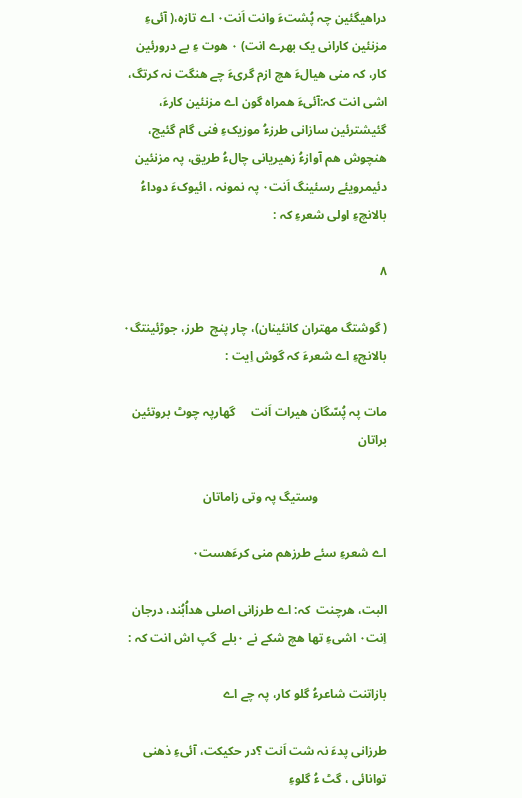دراھیگئین چہ پُشتءَ وانت اَنت۰ اے تازہ،( آئیءِ مزنئین کارانی یک بھرے انت) ۰ ھوت ءِ بے درورئین کار، کہ منی ھیالءَ ھچ ازم گریءَ چے ھنگت نہ کرتگ، اشی انت کہ:آئیءَ ھمراہ گون اے مزنئین کارءَ، گئیشترئین سازانی طرزءُ موزیکءِ فنی گام گئیج، ھنچوش ھم آوازءُ زھیریانی چالءُ طریق، پہ مزنئین دئیمرویئے رسئینگ اَنت۰ پہ نمونہ ، ائیوکءَ دوداءُ بالانچءِ اولی شعرءِ کہ :

۸

( گوشتگ مھتران کانئینان)، چار پنچ  طرز، جوڑئینتگ۰ بالانچءِ اے شعرءَ کہ گوش اِیت :

مات پہ پُسّگان ھیرات اَنت     گھارپہ چوٹ بروتئین براتان

                      وستیگ پہ وتی زاماتان

اے شعرءِ سئے طرزھم منی کرءَھست۰

البت، ھرچنت  کہ: اے طرزانی اصلی ھداُبُند، درجان اِنت۰ اشیءِ تھا ھچ شکے نے ۰بلے  گپ اش انت کہ :

بازاتنت شاعرءُ گلو کار، پہ چے اے

طرزانی پدءَ نہ شت اَنت ؟در حکیکت، آئیءِ ذھنی توانائی ، گٹ ءُ گلوءِ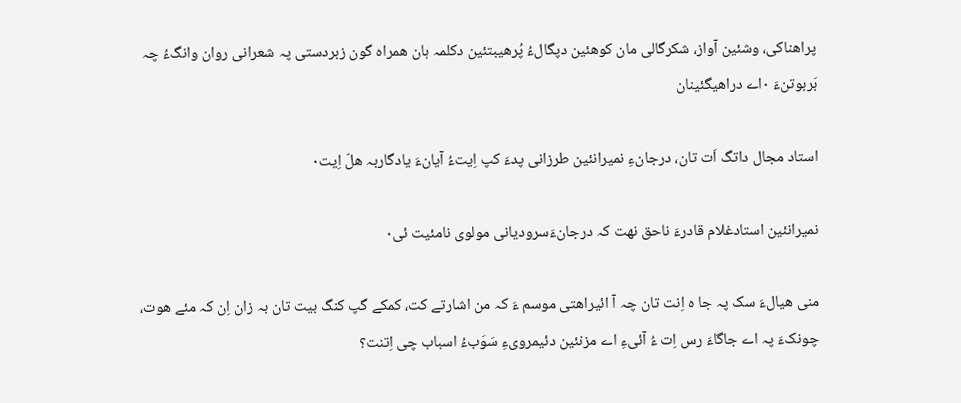پراھناکی، وشئین آواز، شکرگالی مان کوھئین دپگالءُ پُرھیبتئین دکلمہ ہان ھمراہ گون زبردستی پہ شعرانی روان وانگءُ چہ بَربوتنءَ ۰اے دراھیگئینان

استاد مجال داتگ اَت تان، درجانءِ نمیرانئین طرزانی پدءَ کپ اِیتءُ آیانءَ یادگاربہ ھلّ اِیت۰

نمیرانئین استادغلام قادرءَ ناحق نھت کہ درجانءَسرودیانی مولوی نامئیت ئی۰

منی ھیالءَ سک پہ جا ہ اِنت تان چہ آ ائیراھتی موسم ءَ کہ من اشارتے کت، کمکے گپ کنگ بیت تان بہ زان اِن کہ مئے ھوت، چونکءَ پہ اے جاگاءَ رس اِت ءُ آئیءِ اے مزنئین دئیمرویءِ سَوَبءُ اسباب چی اِتنت؟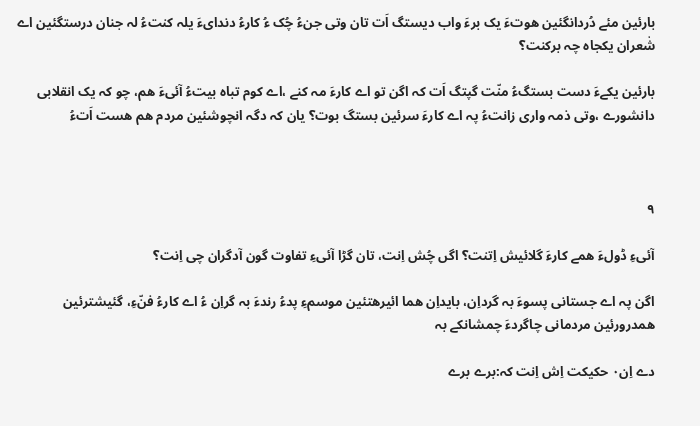بارئین مئے دُردانگئین ھوتءَ یک برءَ واب دیستگ اَت تان وتی جنءُ چُک ءُ کارءُ دندایءَ یلہ کنتءُ لہ جنان درستگئین اے شٰعران یکجاہ چہ برکنت؟

بارئین یکےءَ دست بستگءُ منّت گپتگ اَت کہ اگن تو اے کارءَ مہ کنے ،اے کوم تباہ بیتءُ آئیءَ ھم، چو کہ یک انقلابی دانشورے ،وتی ذمہ واری زانتءُ پہ اے کارءَ سرئین بستگ بوت؟ یان کہ دگہ انچوشئین مردم ھم ھست اَتءُ



۹

آئیءِ ڈولءَ ھمے کارءَ گلائیش اِتنت؟ اگں چُش اِنت، تان گڑا آئیءِ تفاوت گون آدگران چی اِنت؟

اگن پہ اے جستانی پسوءَ بہ گرداِن، بایداِن ھما ائیرھتئین موسمءِ پدءُ رندءَ بہ گراِن ءُ اے کارءُ فنّءِ، گئیشترئین ھمدرورئین مردمانی چاگردءَ چمشانکے بہ

دے اِن۰ حکیکت اِش اِنت کہ:برے برے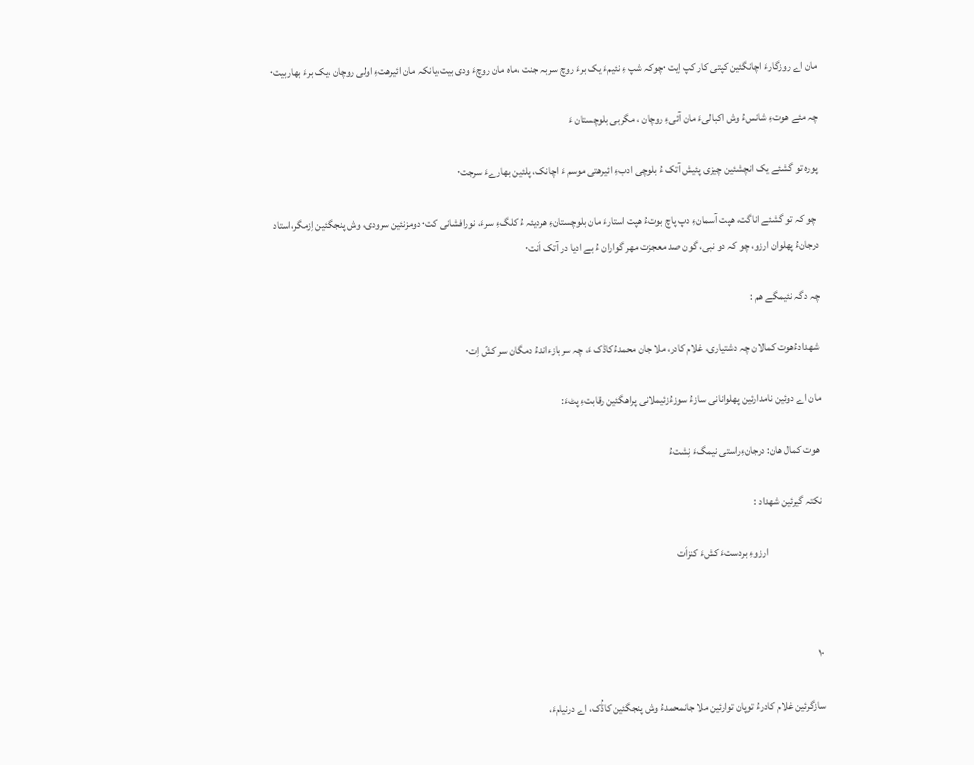مان اے روزگارءَ اچانگئین کپتی کار کپ اِیت ۰چوکہ شپ ءِ نئیمءَ یک برءَ روچ سربہ جنت ،ماہ مان روچءَ ودی بیت،یانکہ مان ائیرھتءِ اولی روچان ،یک برءَ بھاربیت۰

چہ مئے ھوتءِ شانسءُ وش اکبالیءَ مان آئیءِ روچان ، مگربی بلوچستان ءَ

پورہ تو گشئے یک انچشئین چیزی پئیش آتک ءُ بلوچی ادبءِ ائیرھتی موسم ءَ اچانک، پلئین بھارےءَ سرجت۰

 چو کہ تو گشئے اناگت، ھپت آسمانءِ دپ پاچ بوتءُ ھپت استارءَ مان بلوچستانءِ ھردیئہ ءُ کلگءِ سرءَ، نورافشانی کت۰ دومزنئین سرودی، وش پنجگئین اِزمگر،استاد درجانءُ پھلوان ارزو، چو کہ دو نبی، گون صد معجزت مھر گواران ءُ بے ادیا در آتک اَنت۰

چہ دگہ نئیمگے ھم :

 شھدادءُھوت کمالان چہ دشتیاری، غلام کادر، ملا جان محمدءُکاڈک ءَ، چہ سربازءاندءُ دمگان سر کشّ اِت۰

مان اے دوئین نامدارئین پھلوانانی سازءُ سوزءُزئیملانی پراھگئین رقابتءِ پٹءَ:

 ھوت کمال ھان: درجانءِراستی نیمگءَ نِشتءُ

نکتہ گیرئین شھداد :

                          ارزوءِ بردستءَ کشءَ کنزاَت



۱۰

سازگرئین غلام کادرءُ توپان توارئین ملا جانمحمدءُ وش پنجگئین کاڈُک، اے درنیامءَ،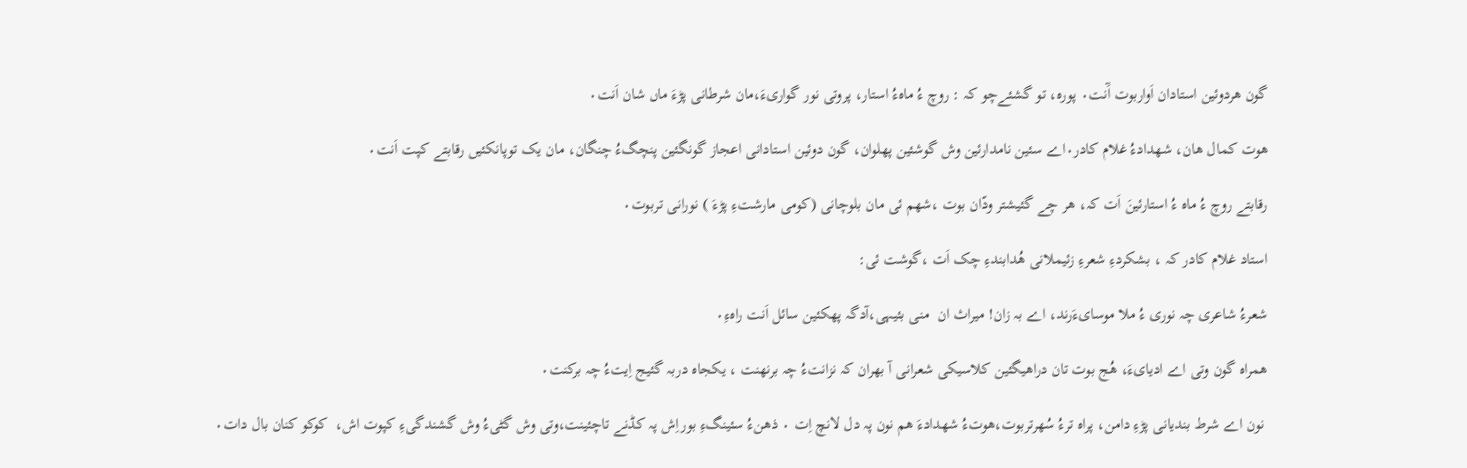گون ھردوئین استادان اَواربوت آَنت۰ پورہ، تو گشئےچو کہ : روچ ءُ ماہءُ استار، پروتی نور گواریءَ،مان شرطانی پڑءَ ماں شان اَنت۰

ھوت کمال ھان، شھدادءُ غلام کادر۰اے سئین نامدارئین وش گوشئین پھلوان، گون دوئین استادانی اعجاز گونگئین پنچگءُ چنگان، مان یک توپانکئیں رقابتے کپت اَنت۰

رقابتے روچ ءُ ماہ ءُ استارئینَ اَت کہ، ھر چے گئیشتر ودّان بوت ،شھم ئی مان بلوچانی (کومی مارشتءِ پڑءَ ) نورانی تربوت۰

استاد غلام کادر کہ ، بشکردءِ شعرءِ زئیملانی ھُدابندءِ چک اَت ،گوشت ئی:

شعرءُ شاعری چہ نوری ءُ ملا موسایءَرند، اے بہ زان! میراث ان  منی بئیہی،آدگہ پھکئین سائل اَنت راہءِ۰

ھمراہ گون وتی اے ادیایءَ، ھُج بوت تان دراھیگئین کلاسیکی شعرانی آ بھران کہ نزانتءُ چہ برنھنت ، یکجاہ دربہ گئیج اِیتءُ چہ برکنت۰

 نون اے شرط بندیانی پڑءِ دامن، پراہ ترءُ سُھرتربوت،ھوتءُ شھدادءَ ھم نون پہ دل لانچ اِت ۰ ذھنءُ سئینگءِ بوراِش پہ کڈنے تاچئینت،وتی وش گٹیءُ وش گشندگیءِ کپوت اش،  کوکو کنان بال دات۰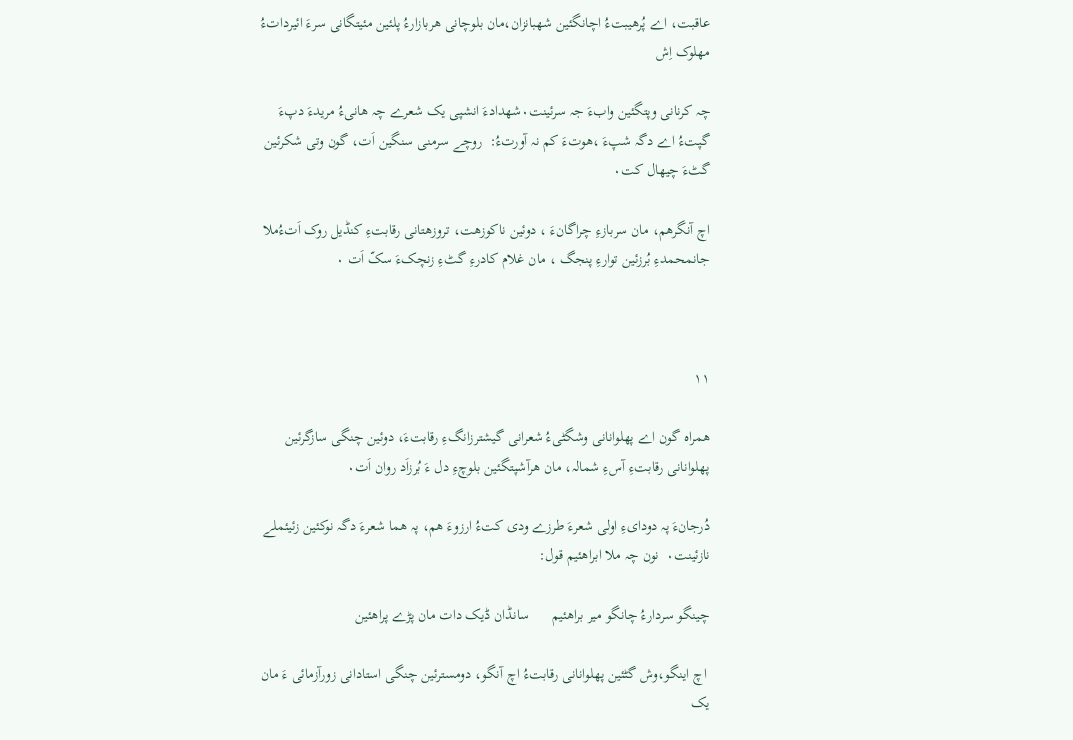عاقبت، اے پُرھیبتءُ اچانگئین شھبانزان،مان بلوچانی ھربازارءُ پلئین مئیتگانی سرءَ ائیرداتءُ مھلوک اِش

چہ کرنانی وپتگئین وابءَ جہ سرئینت۰شھدادءَ انشپی یک شعرے چہ ھانیءُ مریدءَ دپءَ گپتءُ اے دگہ شپءَ ،ھوتءَ کم نہ آورتءُ:  روچے سرمنی سنگین اَت، گون وتی شکرئین گٹءَ چیھال کت۰

اچ آنگرھم، مان سربازءِ چراگانءَ ، دوئین ناکوزھت، تروزھتانی رقابتءِ کنڈیل روک اَتءُملا جانمحمدءِ بُرزئین توارءِ پنجگ ، مان غلام کادرءِ گٹءِ زنچکءَ سکّ اَت ۰



۱۱

ھمراہ گون اے پھلوانانی وشگٹیءُ شعرانی گیشترزانگءِ رقابتءَ، دوئین چنگی سازگرئین پھلوانانی رقابتءِ آسءِ شمالہ، مان ھرآشپتگئین بلوچءِ دل ءَ بُرزاَد روان اَت۰

دُرجانءَ پہ دودایءِ اولی شعرءَ طرزے ودی کتءُ ارزوءَ ھم، پہ ھما شعرءَ دگہ نوکئین زئیئملے نازئینت۰  نون چہ ملا ابراھئیم قول:

چینگو سردارءُ چانگو میر براھئیم      سانڈان ڈیک دات مان پڑے پراھئین

 اچ اینگو،وش گٹئین پھلوانانی رقابتءُ اچ آنگو، دومسترئین چنگی استادانی زورآزمائی ءَ مان یک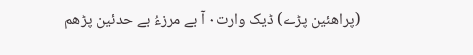(پراھئین پڑے) ڈیک وارت۰ آ بے مرزءُ بے حدئین پڑھم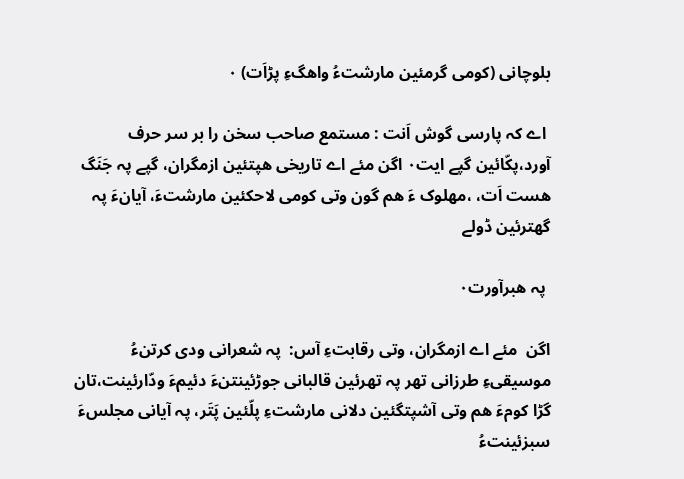بلوچانی (کومی گرمئین مارشتءُ واھگءِ پڑاَت) ۰

 اے کہ پارسی گوش اَنت : مستمع صاحب سخن را بر سر حرف آورد،پکّائین گپے ایت۰ اگن مئے اے تاریخی ھپتئین ازمگران، گپے پہ جَنَگ ھست اَت، ،مھلوک ءَ ھم گون وتی کومی لاحکئین مارشتءَ، آیانءَ پہ گھترئین ڈولے

 پہ ھبرآورت۰

اگن  مئے اے ازمگران، وتی رقابتءِ آس:  پہ شعرانی ودی کرتنءُ موسیقیءِ طرزانی تھر پہ تھرئین قالبانی جوڑئینتنءَ دئیمءَ ودّارئینت،تان گڑا کومءَ ھم وتی آشپتگئین دلانی مارشتءِ پلّئین پَتَر، پہ آیانی مجلسءَ سبزئینتءُ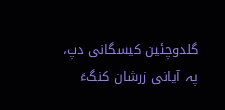گلدوچئین کیسگانی دپ، پہ آیانی زرشان کنگءَ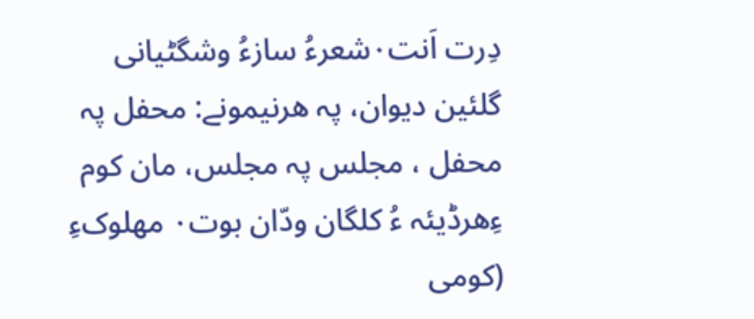دِرت اَنت۰شعرءُ سازءُ وشگٹیانی گلئین دیوان، پہ ھرنیمونے: محفل پہ محفل ، مجلس پہ مجلس، مان کوم ءِھرڈیئہ ءُ کلگان ودّان بوت۰ مھلوکءِ (کومی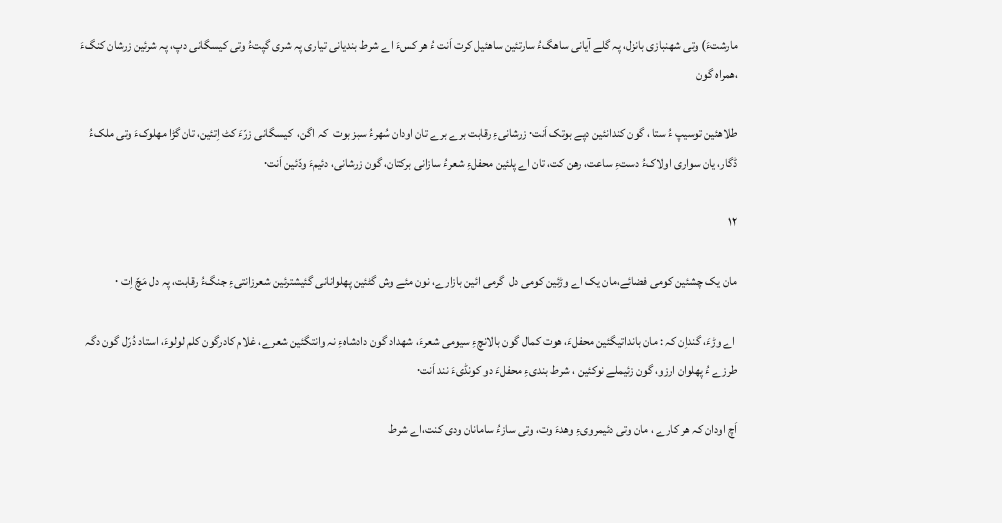مارشتءَ) وتی شھنبازی بانزل، پہ گلے آیانی ساھگءُ سارتئین ساھئیل کرت اَنت ءُ ھر کسءَ اے شرط بندیانی تیاری پہ شری گپتءُ وتی کیسگانی دپ، پہ شرئین زرشان کنگءَ ،ھمراہ گون

طلاھئین توسیپ ءُ ستا ، گون کندانئین دپے بوتک اَنت۰ زرشانیءِ رقابت برے برے تان اودان سُھرءُ سبز بوت  کہ اگن،  کیسگانی زرّءَ کٹ اِتئین، تان گڑا مھلوکءَ وتی ملکءُ ڈگار، یان سواری اولاکءُ دستءِ ساعت، رھن کت، تان اے پلئین محفلءِ شعرءُ سازانی برکتان، گون زرشانی، دئیمءَ ودّئین اَنت۰

۱۲

مان یک چشئین کومی فضائے،مان یک اے وڑئین کومی دل  گرمی ائین بازارے، نون مئے وش گٹئین پھلوانانی گئیشترئین شعرزانتیءِ جنگءُ رقابت، پہ دل مَچّ اِت ۰

 اے وڑءَ، گنداِن کہ : مان بانداتیگئین محفلءَ، ھوت کمال گون بالانچءِ سیومی شعرءَ، شھداد گون دادشاہءِ نہ وانتگئین شعرے، غلام کادرگون کلم لولوءَ، استاد دُرّل گون دگہ طرزے ءُ پھلوان ارزو، گون زئیملے نوکئین ، شرط بندیءِ محفلءَ دو کونڈیءَ نند اَنت۰

اَچ اودان کہ ھر کارے ، مان وتی دئیمرویءِ وھدءَ وت، وتی سازءُ سامانان ودی کنت،اے شرط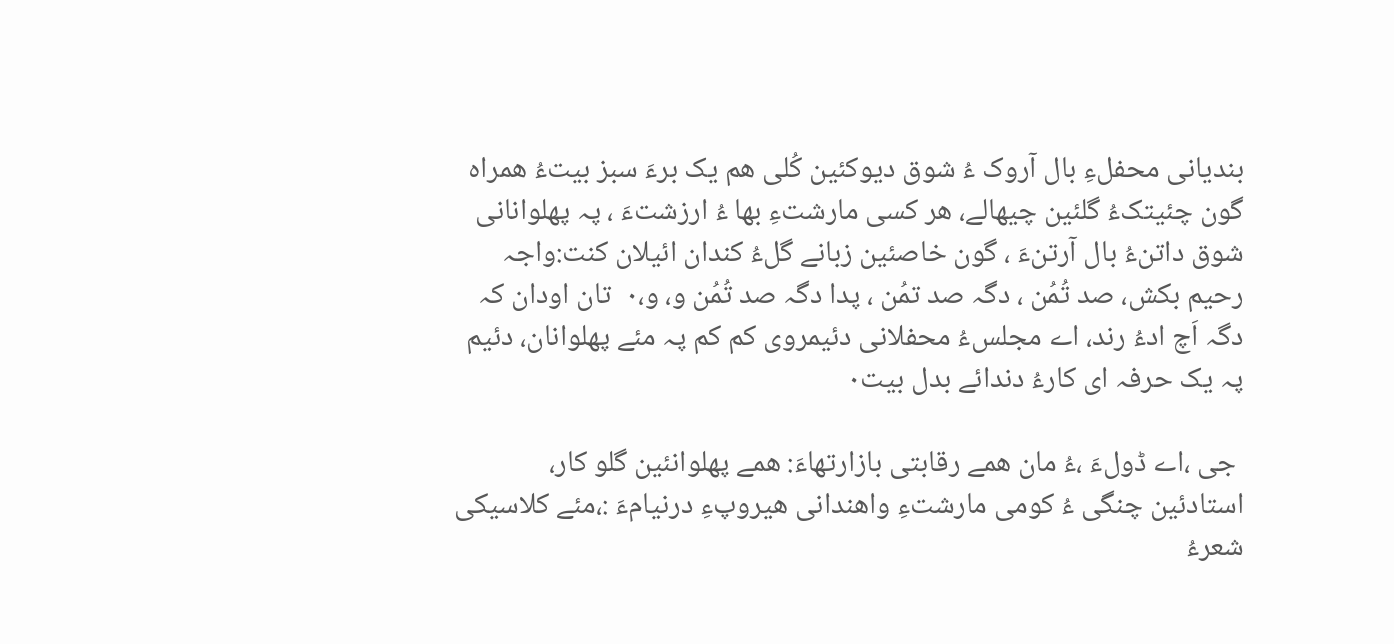بندیانی محفلءِ بال آروک ءُ شوق دیوکئین کُلی ھم یک برءَ سبز بیتءُ ھمراہ گون چئیتکءُ گلئین چیھالے، ھر کسی مارشتءِ بھا ءُ ارزشتءَ ، پہ پھلوانانی شوق داتنءُ بال آرتنءَ ، گون خاصئین زبانے گلءُ کندان ائیلان کنت:واجہ رحیم بکش، صد تُمُن ، دگہ صد تمُن ، پدا دگہ صد تُمُن و، و،۰  تان اودان کہ دگہ اَچ ادءُ رند، اے مجلسءُ محفلانی دئیمروی کم کم پہ مئے پھلوانان، دئیم پہ یک حرفہ ای کارءُ دندائے بدل بیت۰

 جی ،اے ڈولءَ ،ءُ مان ھمے رقابتی بازارتھاءَ: ھمے پھلوانئین گلو کار، استادئین چنگی ءُ کومی مارشتءِ واھندانی ھیروپءِ درنیامءَ :،مئے کلاسیکی شعرءُ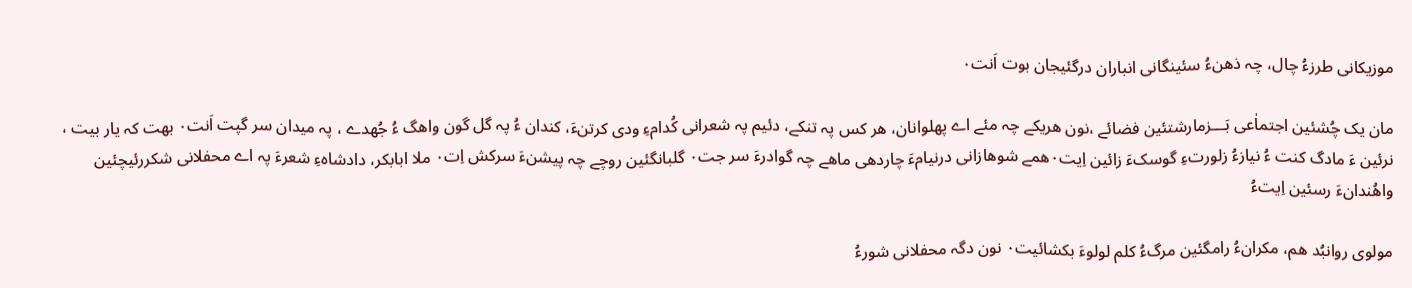موزیکانی طرزءُ چال، چہ ذھنءُ سئینگانی انباران درگئیجان بوت اَنت۰

مان یک چُشئین اجتماٰعی بَـــزمارشتئین فضائے ،نون ھریکے چہ مئے اے پھلوانان، ھر کس پہ تنکے، دئیم پہ شعرانی کُدامءِ ودی کرتنءَ، کندان ءُ پہ گل گون واھگ ءُ جُھدے ، پہ میدان سر گپت اَنت۰ بھت کہ یار بیت ، نرئین ءَ مادگ کنت ءُ نیازءُ زلورتءِ گوسکءَ زائین اِیت۰ھمے شوھازانی درنیامءَ چاردھی ماھے چہ گوادرءَ سر جت۰ گلبانگئین روچے چہ پیشنءَ سرکش اِت۰ ملا ابابکر، دادشاہءِ شعرءَ پہ اے محفلانی شکررئیچئین واھُندانءَ رسئین اِیتءُ

مولوی روانبُد ھم، مکرانءُ رامگئین مرگءُ کلم لولوءَ بکشائیت۰ نون دگہ محفلانی شورءُ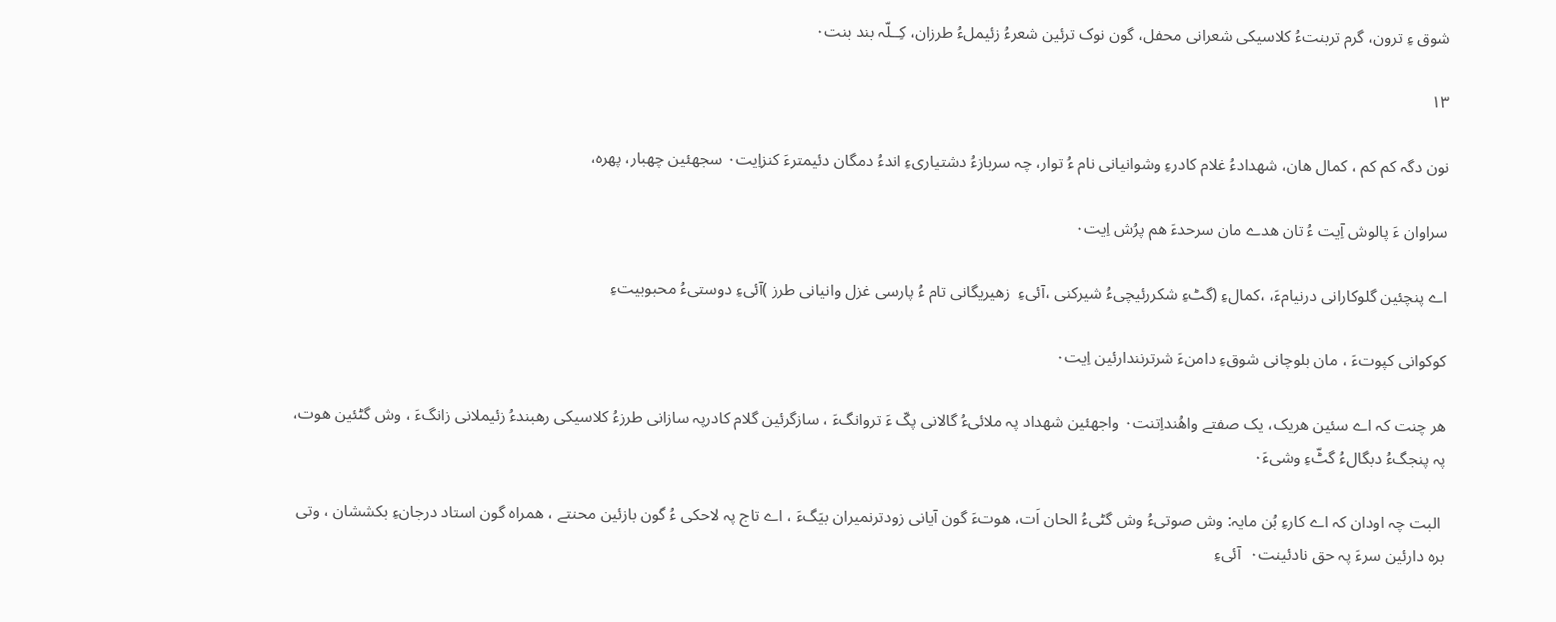شوق ءِ ترون، گرم تربنتءُ کلاسیکی شعرانی محفل، گون نوک ترئین شعرءُ زئیملءُ طرزان، کِــلّہ بند بنت۰

۱۳

نون دگہ کم کم ، کمال ھان، شھدادءُ غلام کادرءِ وشوانیانی نام ءُ توار، چہ سربازءُ دشتیاریءِ اندءُ دمگان دئیمترءَ کنزاِیت۰ سجھئین چھبار، پھرہ،

سراوان ءَ پالوش آِیت ءُ تان ھدے مان سرحدءَ ھم پرُش اِیت۰

اے پنچئین گلوکارانی درنیامءَ، ،کمالءِ (گٹءِ شکررئیچیءُ شیرکنی ،آئیءِ  زھیریگانی تام ءُ پارسی غزل وانیانی طرز )آئیءِ دوستیءُ محبوبیتءِ

کوکوانی کپوتءَ ، مان بلوچانی شوقءِ دامنءَ شرترنندارئین اِیت۰

ھر چنت کہ اے سئین ھریک، یک صفتے واھُنداِتنت۰ واجھئین شھداد پہ ملائیءُ گالانی پکّ ءَ تروانگءَ ، سازگرئین گلام کادرپہ سازانی طرزءُ کلاسیکی رھبندءُ زئیملانی زانگءَ ، وش گٹئین ھوت، پہ پنجگءُ دبگالءُ گٹّءِ وشیءَ۰

 البت چہ اودان کہ اے کارءِ بُن مایہ: وش صوتیءُ وش گٹیءُ الحان اَت، ھوتءَ گون آیانی زودترنمیران بیَگءَ ، اے تاج پہ لاحکی ءُ گون بازئین محنتے ، ھمراہ گون استاد درجانءِ بکششان ، وتی برہ دارئین سرءَ پہ حق نادئینت۰  آئیءِ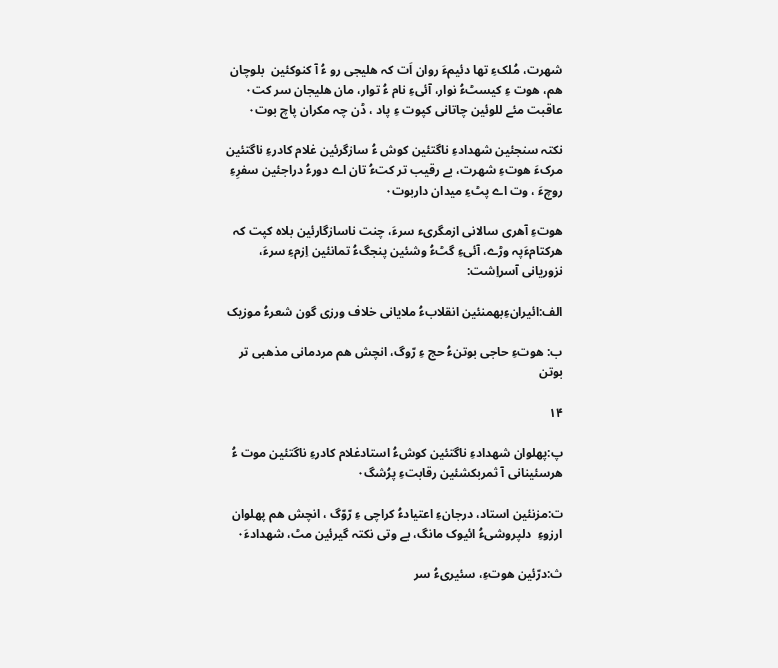شھرت، مُلکءِ تھا دئیمءَ روان اَت کہ ھلیجی رو ءُ آ کنوکئین  بلوچان ھم، ھوت ءِ کیسٹءُ نوار، آئیءِ نام ءُ توار، مان ھلیجان سر کت۰ عاقبت مئے للوئین چاتانی کپوت ءِ پاد ، ڈن چہ مکران پاچ بوت۰

نکتہ سنجئین شھدادءِ ناگتئین کوش ءُ سازگرئین غلام کادرءِ ناگتئین مرکءَ ھوتءِ شھرت، بے رقیب تر کتءُ تان اے دورءُ دراجئین سفرِءِ روچءَ ، وت اے پٹءِ میدان داربوت۰

ھوتءِ آھری سالانی ازمگریء سرءَ، چنت ناسازگارئین بلاہ کپت کہ ھرکتامءَپہ وڑے، آئیءِ گٹءُ وشئین پنجگءُ تمانئین اِزمءِ سرءَ، نزوریانی آسراِشت:

الف:ائیرانءِبھمنئین انقلابءُ ملایانی خلاف ورزی گون شعرءُ موزیک

ب: ھوتءِ حاجی بوتنءُ حج ءِ رّوگ، انچش ھم مردمانی مذھبی تر بوتن

۱۴

پ:پھلوان شھدادءِ ناگتئین کوشءُ استادغلام کادرءِ ناگتئین موت ءُ ھرسئینانی آ ثمربکشئین رقابتءِ پرُشگ۰

ت:مزنئین استاد، درجانءِ اعتیادءُ کراچی ءِ رّوّگ ، انچش ھم پھلوان ارزوءِ  دلپروشیءُ ائیوک مانگ، بے وتی نکتہ گیرئین مٹ، شھدادءَ۰

ث:درّئین ھوتءِ، سئیریءُ سر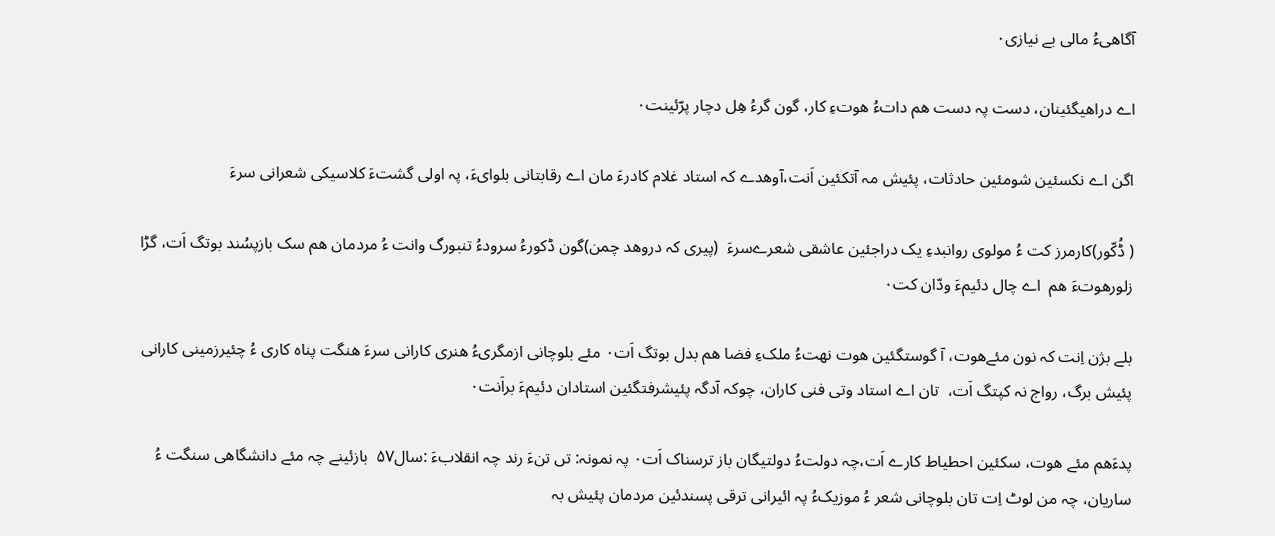آگاھیءُ مالی بے نیازی۰

اے دراھیگئینان، دست پہ دست ھم داتءُ ھوتءِ کار، گون گرءُ ھِل دچار پرّئینت۰

اگن اے نکسئین شومئین حادثات، پئیش مہ آتکئین اَنت،آوھدے کہ استاد غلام کادرءَ مان اے رقابتانی بلوایءَ، پہ اولی گشتءَ کلاسیکی شعرانی سرءَ

( ڈُکّور)کارمرز کت ءُ مولوی روانبدءِ یک دراجئین عاشقی شعرےسرءَ  (پیری کہ دروھد چمن)گون ڈکورءُ سرودءُ تنبورگ وانت ءُ مردمان ھم سک بازپسُند بوتگ اَت، گڑا زلورھوتءَ ھم  اے چال دئیمءَ ودّان کت۰

بلے بژن اِنت کہ نون مئےھوت، آ گوستگئین ھوت نھتءُ ملکءِ فضا ھم بدل بوتگ اَت۰ مئے بلوچانی ازمگریءُ ھنری کارانی سرءَ ھنگت پناہ کاری ءُ چئیرزمینی کارانی پئیش برگ، رواج نہ کپتگ اَت،  تان اے استاد وتی فنی کاران، چوکہ آدگہ پئیشرفتگئین استادان دئیمءَ براَنت۰

پدءَھم مئے ھوت، سکئین احطیاط کارے اَت،چہ دولتءُ دولتیگان باز ترسناک اَت۰ پہ نمونہ: تں تنءَ رند چہ انقلابءَ :سال۵۷  بازئینے چہ مئے دانشگاھی سنگت ءُ ساریان، چہ من لوٹ اِت تان بلوچانی شعر ءُ موزیکءُ پہ ائیرانی ترقی پسندئین مردمان پئیش بہ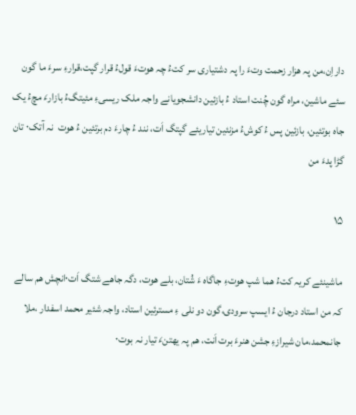داراِن،من پہ ھزار زحمت وتءَ را پہ دشتیاری سر کتءُ چہ ھوتءَ قولءُ قرار گپت،قرارءِ سرءَ ما گون سئے ماشین، مراہ گون چُنت استاد ءُ بازئین دانشجویانے واجہ ملک ریسیءِ مئیتگءُ بازارءَ مچءُ یک جاہ بوتئین، بازئین پس ءُ کوشءُ مزنئین تیاریئے گپتگ اَت، نند ءُ چارءَ دم برتئین ءُ ھوت  نہ آتک۰ تان گڑا پدءَ من

۱۵

ماشینئے کریہ کتءُ ھما شپ ھوتءِ جاگاہ ءَ شُتان، بلے ھوت، دگہ جاھے شتگ اَت۰انچش ھم سالے کہ من استاد درجان ءُ ایسپ سرودی،گون دو نلی ءِ مسترئین استاد، واجہ شئیر محمد اسفدار ،ملا جانمحمد،مان شیرازءِ جشن ھنرءَ برت اَنت، ھم پہ یھتنءَ تیار نہ بوت۰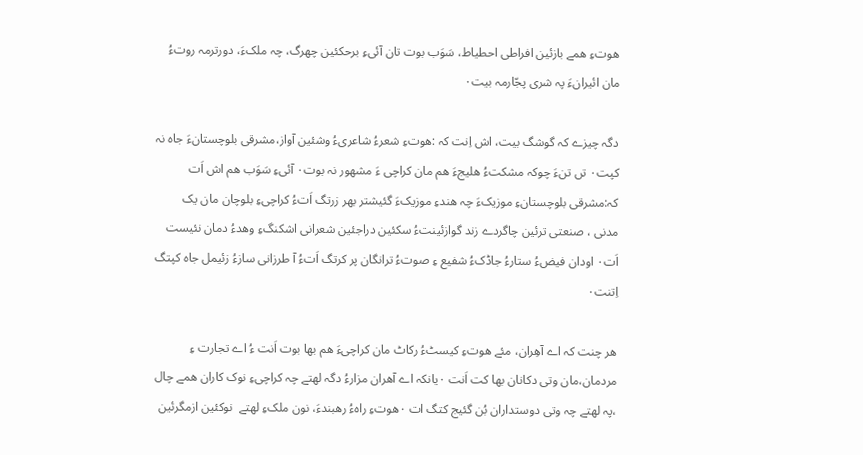ھوتءِ ھمے بازئین افراطی احطیاط، سَوَب بوت تان آئیءِ برحکئین چھرگ، چہ ملکءَ، دورترمہ روتءُ مان ائیرانءَ پہ شری پجّارمہ بیت۰

دگہ چیزے کہ گوشگ بیت، اش اِنت کہ :ھوتءِ شعرءُ شاعریءُ وشئین آواز،مشرقی بلوچستانءَ جاہ نہ کپت۰ تں تنءَ چوکہ مشکتءُ ھلیجءَ ھم مان کراچی ءَ مشھور نہ بوت۰ آئیءِ سَوَب ھم اش اَت کہ:مشرقی بلوچستانءِ موزیکءَ چہ ھندءِ موزیکءَ گئیشتر بھر زرتگ اَتءُ کراچیءِ بلوچان مان یک مدنی ، صنعتی ترئین چاگردے زند گوازئینتءُ سکئین دراجئین شعرانی اشکنگءِ وھدءُ دمان نئیست اَت۰ اودان فیضءُ ستارءُ جاڈکءُ شفیع ءِ صوتءُ ترانگان پر کرتگ اَتءُ آ طرزانی سازءُ زئیمل جاہ کپتگ اِتنت۰

ھر چنت کہ اے آھِران، مئے ھوتءِ کیسٹءُ رکاٹ مان کراچیءَ ھم بھا بوت اَنت ءُ اے تجارت ءِ مردمان،مان وتی دکانان بھا کت اَنت ۰یانکہ اے آھران مزارءُ دگہ لھتے چہ کراچیءِ نوک کاران ھمے چال ،پہ لھتے چہ وتی دوستداران بُن گئیج کتگ ات ۰ھوتءِ راہءُ رھبندءَ، نون ملکءِ لھتے  نوکئین ازمگرئین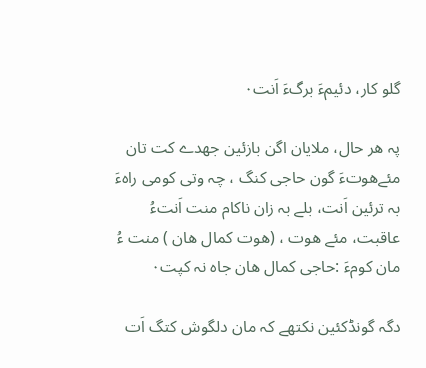گلو کار، دئیمءَ برگءَ اَنت۰

پہ ھر حال، ملایان اگن بازئین جھدے کت تان مئےھوتءَ گون حاجی کنگ ، چہ وتی کومی راہءَ بہ ترئین اَنت، بلے بہ زان ناکام منت اَنتءُ عاقبت، مئے ھوت ، (ھوت کمال ھان ) منت ءُ مان کومءَ :حاجی کمال ھان جاہ نہ کپت۰

دگہ گونڈکئین نکتھے کہ مان دلگوش کتگ اَت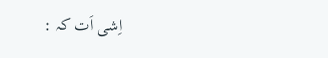اِشی اَت کہ :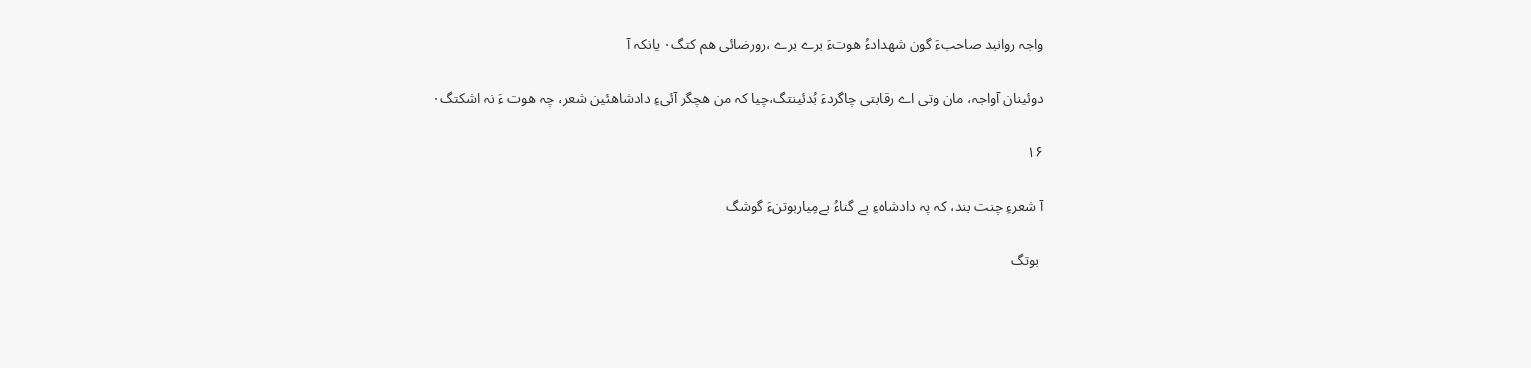واجہ روانبد صاحبءَ گون شھدادءُ ھوتءَ برے برے ،رورضائی ھم کتگ۰ یانکہ آ

دوئینان آواجہ، مان وتی اے رقابتی چاگردءَ بُدئینتگ،چیا کہ من ھچگر آئیءِ دادشاھئین شعر، چہ ھوت ءَ نہ اشکتگ۰

۱۶

آ شعرءِ چنت بند، کہ پہ دادشاہءِ بے گناءُ بےمِیاربوتنءَ گوشگ

 بوتگ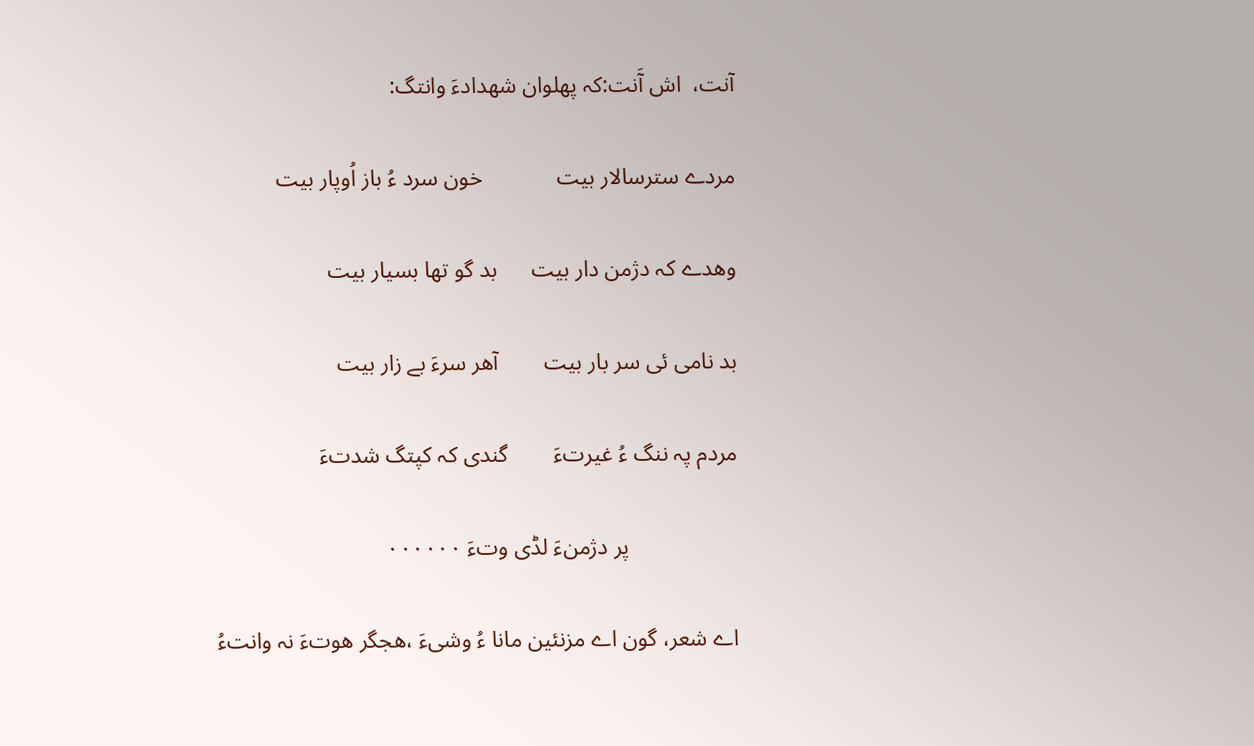آنت،  اش آَنت:کہ پھلوان شھدادءَ وانتگ:

مردے سترسالار بیت             خون سرد ءُ باز اُوپار بیت

وھدے کہ دژمن دار بیت      بد گو تھا بسیار بیت

بد نامی ئی سر بار بیت        آھر سرءَ بے زار بیت

مردم پہ ننگ ءُ غیرتءَ        گندی کہ کپتگ شدتءَ

                   پر دژمنءَ لڈی وتءَ ۰۰۰۰۰۰

اے شعر، گون اے مزنئین مانا ءُ وشیءَ ،ھجگر ھوتءَ نہ وانتءُ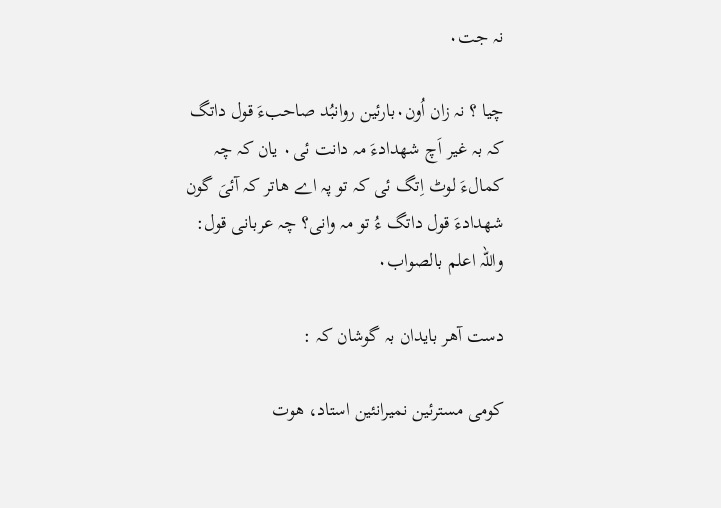نہ جت۰

چیا ؟ نہ زان اُون۰بارئین روانبُد صاحبءَ قول داتگ کہ بہ غیر اَچ شھدادءَ مہ دانت ئی۰ یان کہ چہ کمالءَ لوٹ اِتگ ئی کہ تو پہ اے ھاتر کہ آئیَ گون شھدادءَ قول داتگ ءُ تو مہ وانی؟ چہ عربانی قول: واللہ اعلم بالصواب۰

دست آھر بایدان بہ گوشان کہ :

کومی مسترئین نمیرانئین استاد، ھوت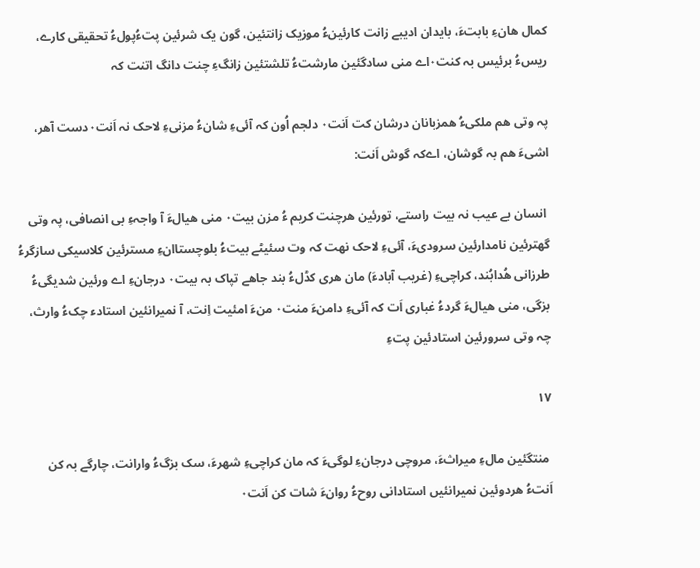کمال ھانءِ بابتءَ، بایدان ادیبے زانت کارئینءُ موزیک زانتئین، گون یک شرئین پتءُپولءُ تحقیقی کارے، ریسءُ برئیس بہ کنت۰اے منی سادگئین مارشتءُ تلشتئین زانگءِ چنت دانگ اتنت کہ

پہ وتی ھم ملکیءُ ھمزبانان درشان کت اَنت۰ دلجم اُون کہ آئیءِ شانءُ مزنیءِ لاحک نہ اَنت۰دست آھر، اشیءَ ھم بہ گوشان، اےکہ گوش اَنت:

 انسان بے عیب نہ بیت راستے، تورئین ھرچنت کریم ءُ مزن بیت۰ منی ھیالءَ آ واجہءِ بی انصافی، پہ وتی گھترئین نامدارئین سرودیءَ، آئیءِ لاحک نھت کہ وت سئیٹے بیتءُ بلوچستاانءِ مسترئین کلاسیکی سازگرءُ طرزانی ھُدابُند، کراچیءِ (غریب آبادءَ) مان ھری کڈلءُ بند جاھے تپاک بہ بیت۰ درجانءِ اے ورئین شدیگیءُ بزگی، منی ھیالءَ گردءُ غباری اَت کہ آئیءِ دامنءَ منت۰ منءَ امئیت اِنت، آ نمیرانئین استادء چکءُ وارث، چہ وتی سرورئین استادئین پتءِ

۱۷

 منتگئین مالءِ میراثءَ، مروچی درجانءِ لوگیءَ کہ مان کراچیءِ شھرءَ، سک بزگءُ وارانت، چارگے بہ کن اَنتءُ ھردوئین نمیرانئیں استادانی روحءُ روانءَ شات کن اَنت۰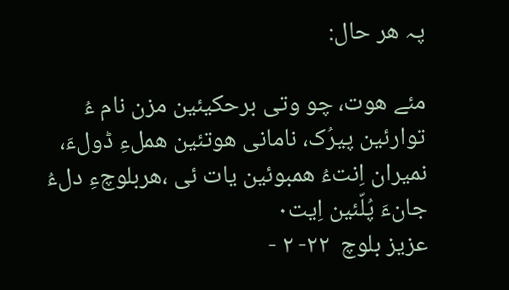پہ ھر حال:

مئے ھوت، چو وتی برحکیئین مزن نام ءُ توارئین پیرُک، نامانی ھوتئین ھملءِ ڈولءَ، نمیران اِنتءُ ھمبوئین یات ئی ،ھربلوچءِ دلءُ جانءَ پُلّئین اِیت۰                                                            عزیز بلوچ  ۲۲- ۲ -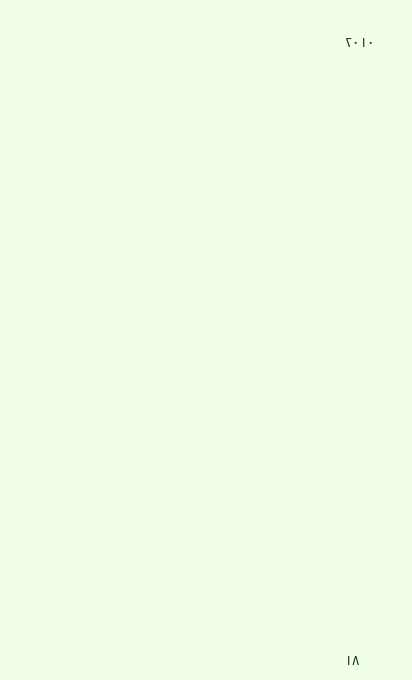۲۰۱۰



























۱۸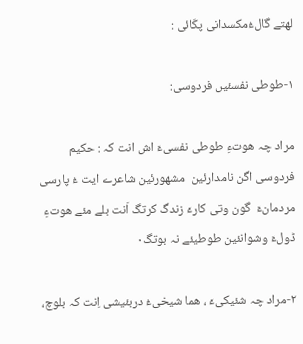لھتے گالءُمکسدانی پکّائی :

۱-طوطی نفسئیں فردوسی:

مراد چہ ھوتءِ طوطی نفسیءَ اش انت کہ : حکیم فردوسی اگن نامدارئین  مشھورئین شاعرے ایت ءُ پارسی مردمانءَ  گون وتی کارءَ زندگ کرتگ اَنت بلے مئے ھوتءِ ڈولءَ وشوانئین طوطیئے نہ بوتگ۰

۲-مراد چہ شئیکیءَ ، ھما شیخیءُ دربئیشی اِنت کہ بلوچ،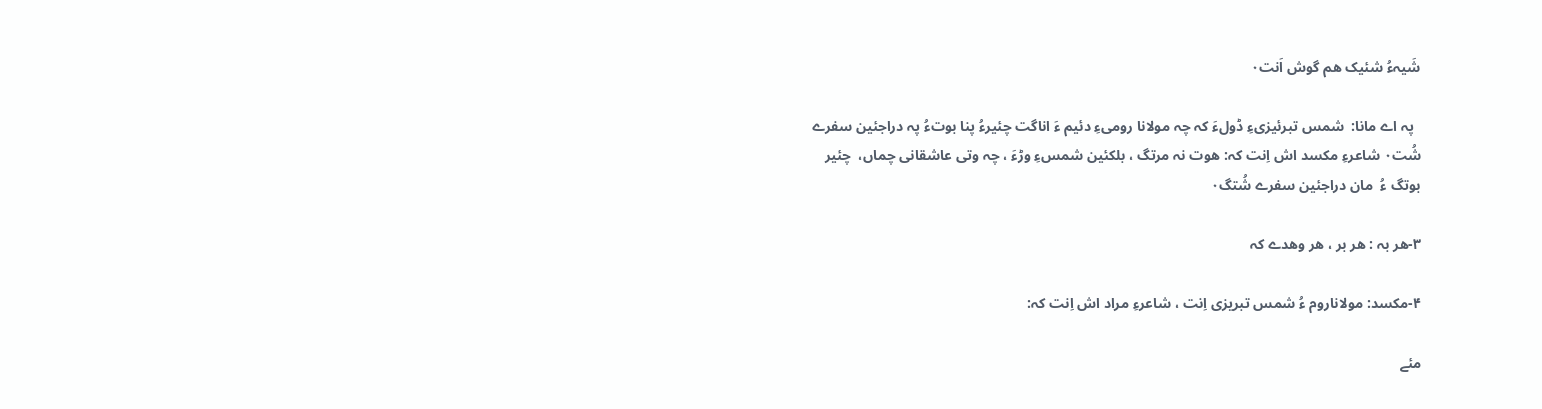شَیہءُ شئیک ھم گوش اَنت۰

  پہ اے مانا:  شمس تبرئیزیءِ ڈولءَ کہ چہ مولانا رومیءِ دئیم ءَ اناگت چئیرءُ پنا بوتءُ پہ دراجئین سفرے شُت۰ شاعرءِ مکسد اش اِنت کہ: ھوت نہ مرتگ ، بلکئین شمسءِ وڑءَ ، چہ وتی عاشقانی چماں،  چئیر بوتگ ءُ  مان دراجئین سفرے شُتگ۰

۳-ھر بہ : ھر بر ، ھر وھدے کہ

۴-مکسد: مولاناروم ءُ شمس تبریزی اِنت ، شاعرءِ مراد اش اِنت کہ:

مئے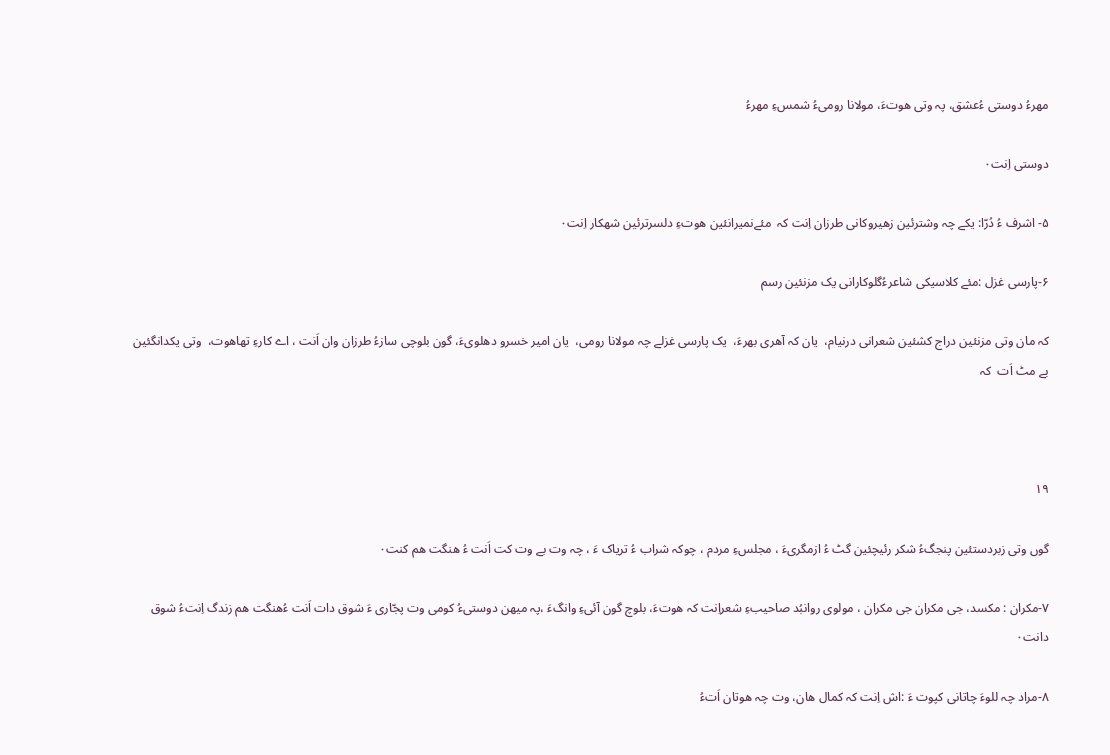مھرءُ دوستی ءُعشق، پہ وتی ھوتءَ، مولانا رومیءُ شمسءِ مھرءُ

دوستی اِنت۰

۵- اشرف ءُ دُرّا: یکے چہ وشترئین زھیروکانی طرزان اِنت کہ  مئےنمیرانئین ھوتءِ دلسرترئین شھکار اِنت۰

۶-پارسی غزل :مئے کلاسیکی شاعرءُگلوکارانی یک مزنئین رسم

کہ مان وتی مزنئین دراج کشئین شعرانی درنیام،  یان کہ آھری بھرءَ،  یک پارسی غزلے چہ مولانا رومی،  یان امیر خسرو دھلویءَ، گون بلوچی سازءُ طرزان وان اَنت ، اے کارءِ تھاھوت،  وتی یکدانگئین بے مٹ اَت  کہ



۱۹

گوں وتی زبردستئین پنجگءُ شکر رئیچئین گٹ ءُ ازمگریءَ ، مجلسءِ مردم ، چوکہ شراب ءُ تریاک ءَ ، چہ وت بے وت کت اَنت ءُ ھنگت ھم کنت۰

۷-مکران : مکسد، جی مکران جی مکران ، مولوی روانبُد صاحیبءِ شعراِنت کہ ھوتءَ، بلوچ گون آئیءِ وانگءَ ،پہ میھن دوستیءُ کومی وت پجّاری ءَ شوق دات اَنت ءُھنگت ھم زندگ اِنتءُ شوق دانت۰

۸-مراد چہ للوءَ چاتانی کپوت ءَ :اش اِنت کہ کمال ھان، وت چہ ھوتان اَتءُ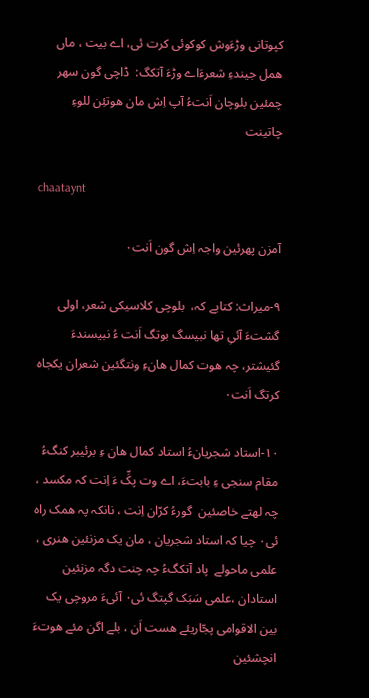کپوتانی وڑءَوش کوکوئی کرت ئی، اے بیت ، ماں ھمل جیندءِ شعرءَاے وڑءَ آتکگ:  ڈاچی گون سھر چمئین بلوچان اَنتءُ آپ اِش مان ھوتئِن للوءِ چاتینت

chaataynt

آمزن پھرئین واجہ اِش گون اَنت۰

۹-میراث: کتابے کہ،  بلوچی کلاسیکی شعر، اولی گشتءَ آئیِ تھا نبیسگ بوتگ اَنت ءُ نبیسندءَ گئیشتر، چہ ھوت کمال ھانءِ ونتگئین شعران یکجاہ کرتگ اَنت۰

۱۰-استاد شجریانءُ استاد کمال ھان ءِ برئیبر کنگءُ مقام سنجی ءِ بابتءَ، اے وت پکِّ ءَ اِنت کہ مکسد ، چہ لھتے خاصئین  گورءُ کرّان اِنت ، نانکہ پہ ھمک راہ ئی۰ چیا کہ استاد شجریان ، مان یک مزنئین ھنری ، علمی ماحولے  پاد آتکگءُ چہ چنت دگہ مزنئین استادان ،علمی سَبَک گپتگ ئی۰ آئیءَ مروچی یک بین الاقوامی پجّاریئے ھست اَن ، بلے اگن مئے ھوتءَ انچشئین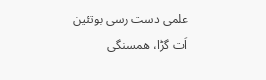علمی دست رسی بوتئین اَت گڑا، ھمسنگی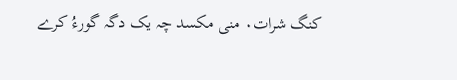کنگ شرات۰ منی مکسد چہ یک دگہ گورءُ کرے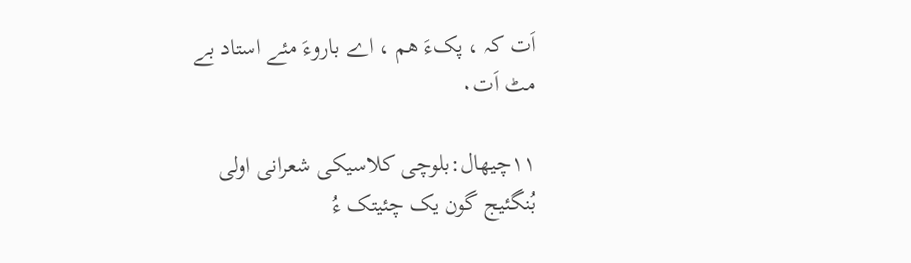اَت کہ ، پکءَ ھم ، اے باروءَ مئے استاد بے مٹ اَت۰

۱۱چیھال:بلوچی کلاسیکی شعرانی اولی بُنگئیج گون یک چئیتک ءُ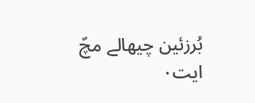بُرزئین چیھالے مچّ ایت۰